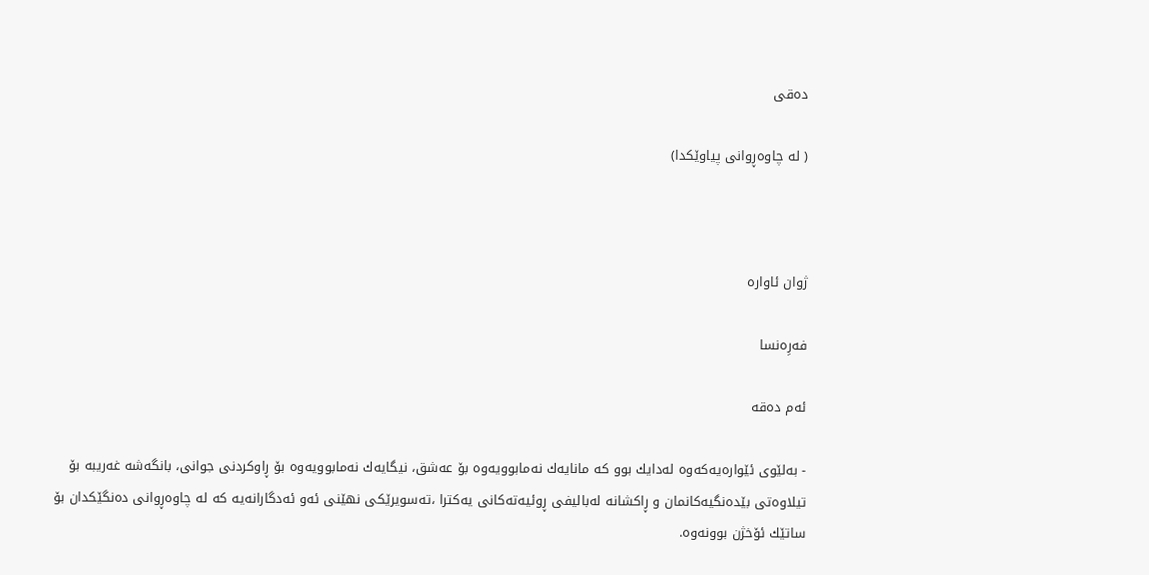ده‌قی

( له‌ چاوه‌ڕوانی پیاوێكدا)



ژوان ئاواره‌

فه‌رِه‌نسا

ئه‌م ده‌قه‌

- به‌لێوی ئێواره‌یه‌كه‌وه‌ له‌دایك بوو كه ‌مانایه‌ك نه‌مابوویه‌وه‌ بۆ عه‌شق، نیگایه‌ك نه‌مابوویه‌وه‌ بۆ ڕاوكردنی جوانی، بانگه‌شه‌ غه‌ریبه‌ بۆ تیلاوه‌تی بێده‌نگیه‌كانمان و ڕاكشانه‌ له‌بالیفی ڕوئیه‌ته‌كانی یه‌كترا ،ته‌سویرێكی نهێنی ئه‌و ئه‌دگارانه‌یه‌ كه‌ له ‌چاوه‌ڕوانی ده‌نگێكدان بۆ ساتێك ئۆخژن بوونه‌وه‌.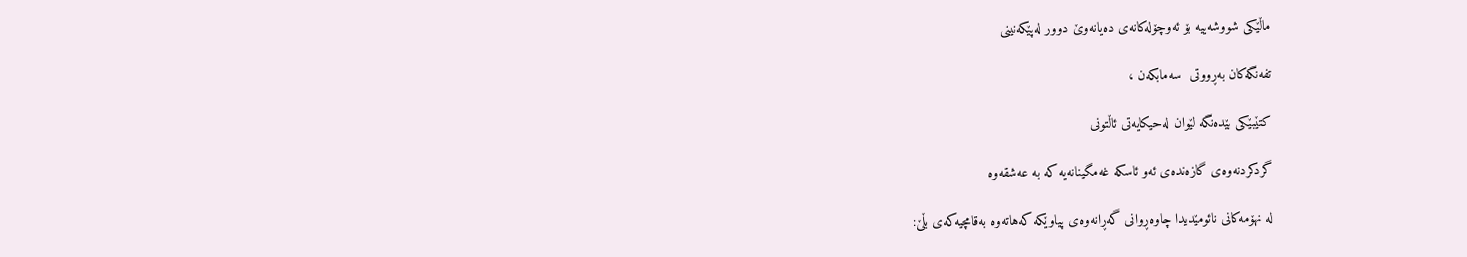ماڵێكی شووشه‌ییه‌ بۆ ئه‌وچۆله‌كانه‌ی ده‌یانه‌وێ دوور له‌پێكه‌نینی

تفه‌نگه‌كان به‌ڕووتی  سه‌مابكه‌ن ،

كتێبێكی بێده‌نگه‌ لێوان له‌حیكایه‌تی ئاڵتونی

گردكردنه‌وه‌ی گازه‌نده‌ی ئه‌و ئاسكه‌ غه‌مگینانه‌یه‌ كه ‌به ‌عه‌شقه‌وه‌

له ‌نهۆمه‌كانی نائومێدیدا چاوه‌ڕوانی گه‌ڕانه‌وه‌ی پیاوێكه‌ كه‌هاته‌وه‌ به‌قامچیه‌كه‌ی بڵێ: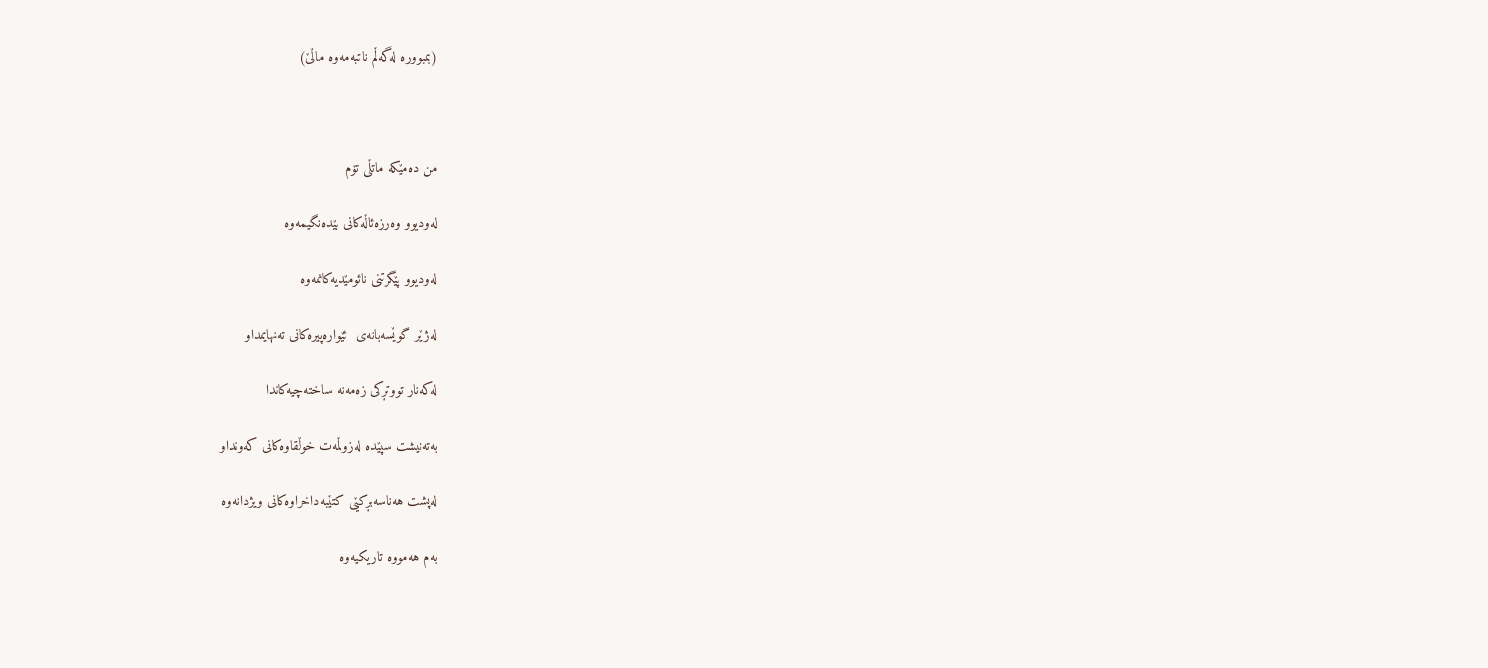(بمبووره‌ له‌گه‌ڵم ناتبه‌مه‌وه‌ ماڵێ)



من ده‌مێكه‌ ماتڵی تۆم

له‌ودیوو وه‌رزه‌ئاڵه‌كانی بێده‌نگیمه‌وه‌

له‌ودیوو پێگرتنی نائومێدیه‌كانمه‌وه‌

له‌ژێر گوێسه‌بانه‌ی  ئێواره‌پیره‌كانی ته‌نهایمداو

له‌كه‌نار تووتڕكی زه‌مه‌نه‌ ساخته‌چیه‌كاندا

به‌ته‌نیشت سپێده‌ له‌زوڵمه‌ت خوڵقاوه‌كانی كه‌ونداو

له‌پشت هه‌ناسه‌بڕكێی كتێبه‌داخراوه‌كانی ویژدانه‌وه‌

به‌م هه‌مووه‌ تاریكیه‌وه‌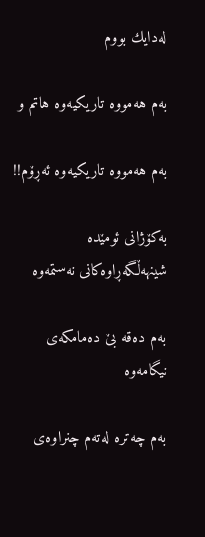له‌دایك بووم

به‌م هه‌مووه‌ تاریكیه‌وه‌ هاتم و

به‌م هه‌مووه‌ تاریكیه‌وه‌ ئه‌ڕۆم!!

به‌كۆژانی ئومێده‌ شینهه‌ڵگه‌ڕاوه‌كانی نه‌ستمه‌وه‌

به‌م ده‌قه‌ بێ ده‌مامكه‌ی نیگامه‌وه‌

به‌م چه‌تره‌ له‌ته‌م چنراوه‌ی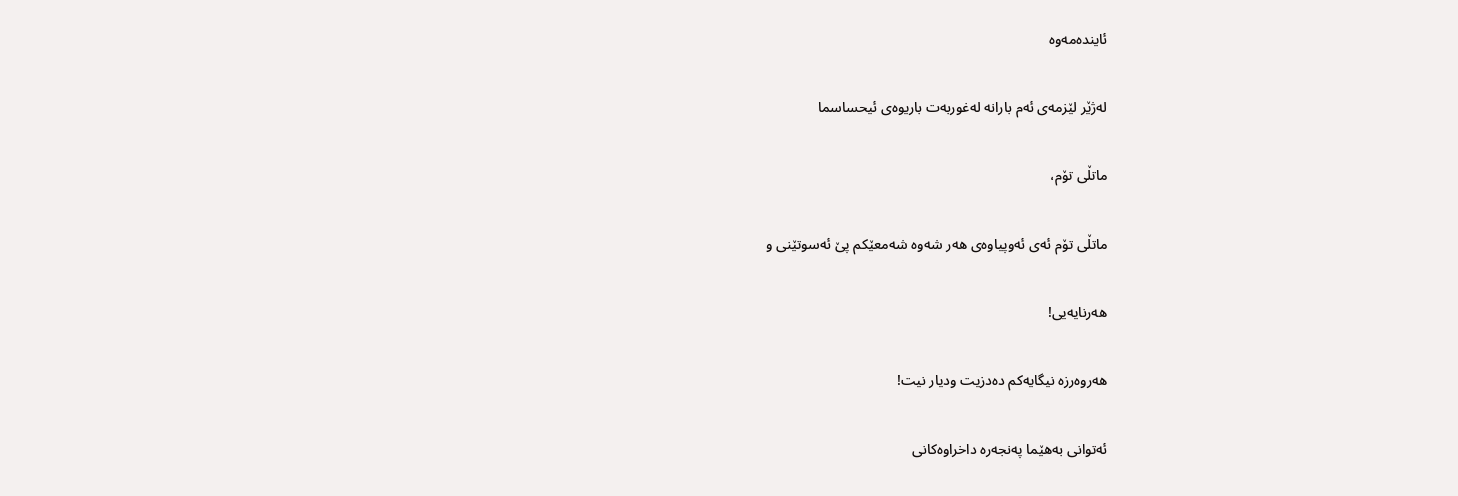ئاینده‌مه‌وه‌

له‌ژێر لێزمه‌ی ئه‌م بارانه‌ له‌غوربه‌ت باریوه‌ی ئیحساسما

ماتڵی تۆم،

ماتڵی تۆم ئه‌ی ئه‌وپیاوه‌ی هه‌ر شه‌وه‌ شه‌معێكم پێ ئه‌سوتێنی و

هه‌رنایه‌یی!

هه‌روه‌رزه‌ نیگایه‌كم ده‌دزیت ودیار نیت!

ئه‌توانی به‌هێما په‌نجه‌ره‌ داخراوه‌كانی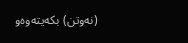(نه‌وتن) بكه‌یته‌وه‌و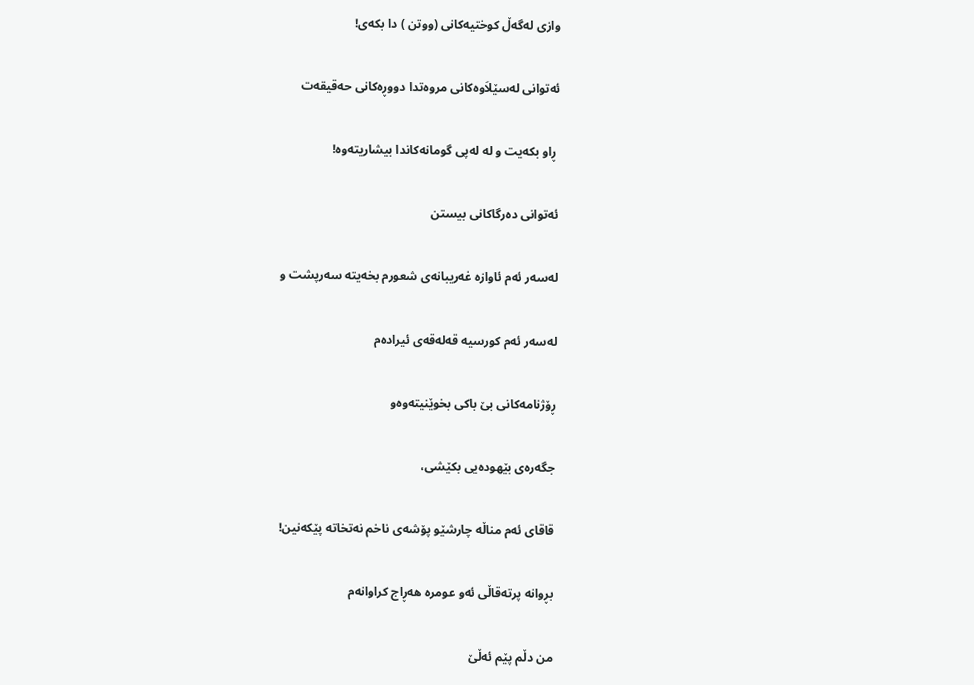وازی له‌گه‌ڵ كوختیه‌كانی (ووتن ) دا‌ بكه‌ی!

ئه‌توانی له‌سێلاَوه‌كانی مروه‌تدا دووڕه‌كانی حه‌قیقه‌ت

 ڕاو بكه‌یت و له‌ له‌پی گومانه‌كاندا بیشاریته‌وه‌!

ئه‌توانی ده‌رگاكانی بیستن

له‌سه‌ر ئه‌م ئاوازه‌ غه‌ریبانه‌ی شعورم بخه‌یته‌ سه‌رپشت و

له‌سه‌ر ئه‌م كورسیه‌ قه‌له‌قه‌ی ئیراده‌م

ڕۆژنامه‌كانی بێ باكی بخوێنیته‌وه‌و

جگه‌ره‌ی بێهوده‌یی بكێشی،

قاقای ئه‌م مناڵه‌ چارشێو پۆشه‌ی ناخم نه‌تخاته‌ پێكه‌نین!

بڕوانه‌ پرته‌قاڵی ئه‌و عومره‌ هه‌ڕاج كراوانه‌م

من دڵم پێم ئه‌ڵێ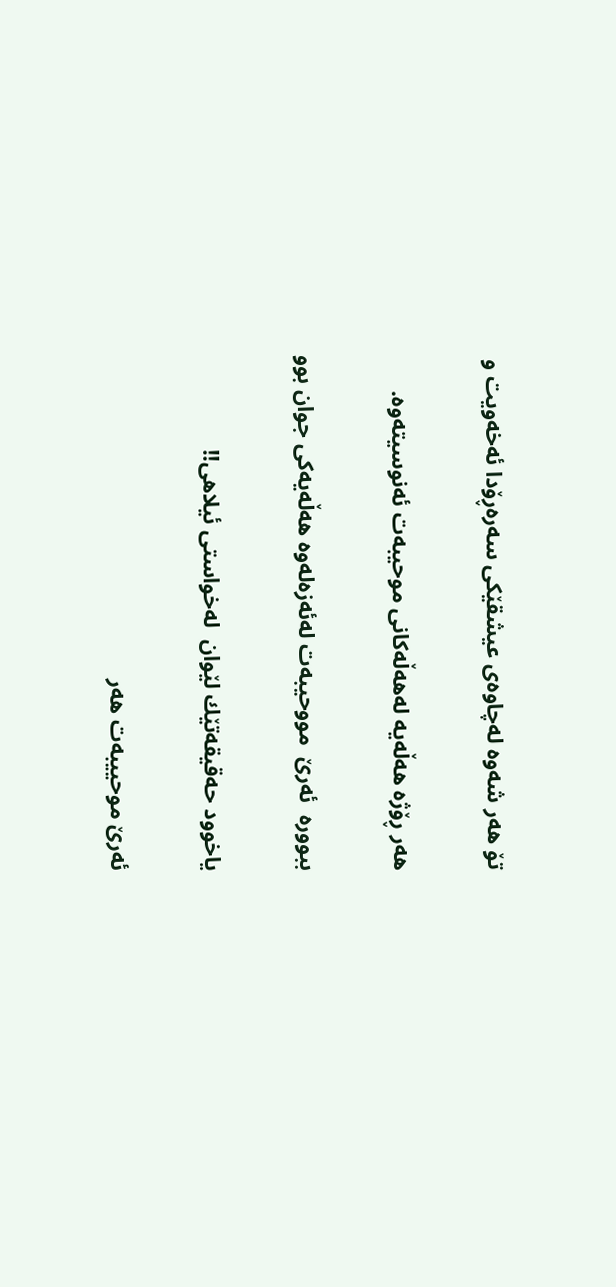تۆ هه‌ر شه‌وه‌ له‌چاوه‌ی عیشقێكی سه‌ره‌ڕۆدا ئه‌خه‌ویت و

هه‌ر ڕۆژه‌ هه‌ڵه‌یه‌ له‌هه‌ڵه‌كانی موحیبه‌ت ئه‌نوسیته‌وه‌.

ببووره‌  ئه‌رێ  مووحیبه‌ت له‌ئه‌زه‌له‌وه‌ هه‌ڵه‌یه‌كی جوان بوو

یاخوود حه‌قیقه‌تێك لێوان  له‌خواستی ئیلاهی!!

ئه‌رێ موحییبه‌ت هه‌ر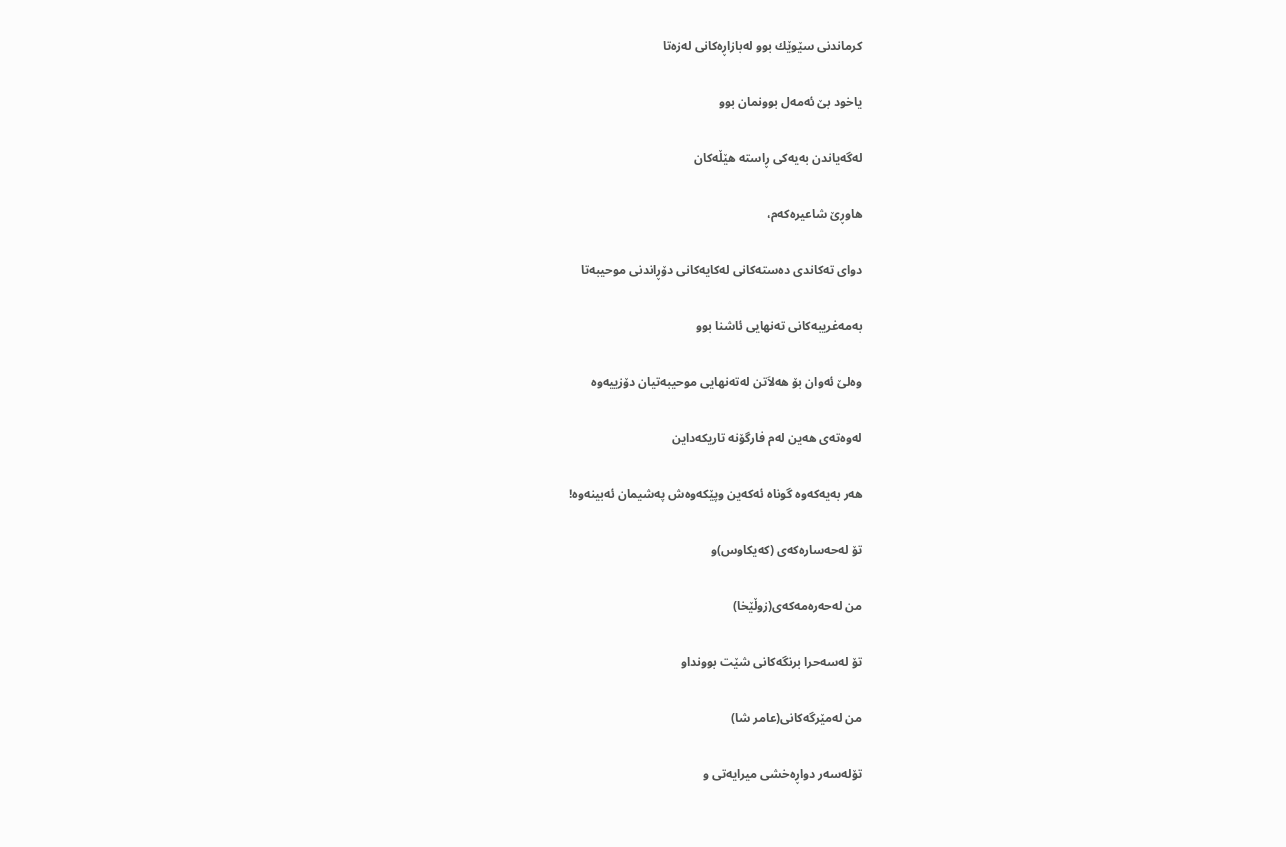كرماندنی سێوێك بوو له‌بازاڕه‌كانی له‌زه‌تا

یاخود بێ ئه‌مه‌ل بوونمان بوو

له‌گه‌یاندن به‌یه‌كی ڕاسته‌ هێڵه‌كان

هاوڕێ شاعیره‌كه‌م،

دوای ته‌كاندی ده‌سته‌كانی له‌كایه‌كانی دۆڕاندنی موحیبه‌تا

به‌مه‌غریبه‌كانی ته‌نهایی ئاشنا بوو

وه‌لێ ئه‌وان بۆ هه‌لاَتن له‌ته‌نهایی موحیبه‌تیان دۆزییه‌وه‌

له‌وه‌ته‌ی هه‌ین له‌م فارگۆنه‌ تاریكه‌داین

هه‌ر به‌یه‌كه‌وه‌ گوناه ئه‌كه‌ین وپێكه‌وه‌ش په‌شیمان ئه‌بینه‌وه‌!

تۆ له‌حه‌ساره‌كه‌ی (كه‌یكاوس)و

من له‌حه‌ره‌مه‌كه‌ی(زوڵێخا)

تۆ له‌سه‌حرا برنگه‌كانی شێت بوونداو

من له‌مێرگه‌كانی(عامر شا)

تۆله‌سه‌ر دواڕه‌خشی میرایه‌تی و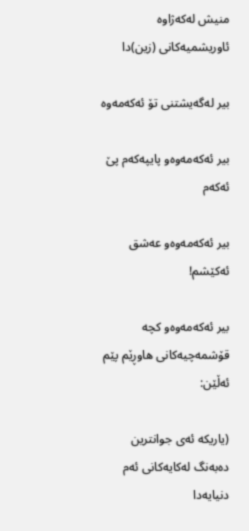منیش له‌كه‌ژاوه‌ ئاوریشمیه‌كانی (زین)دا

بیر له‌گه‌یشتنی تۆ ئه‌كه‌مه‌وه‌

بیر ئه‌كه‌مه‌وه‌و پایپه‌كه‌م پێ ئه‌كه‌م

بیر ئه‌كه‌مه‌وه‌و عه‌شق ئه‌كێشم!

بیر ئه‌كه‌مه‌وه‌و كچه‌ قۆشمه‌چیه‌كانی هاوڕێم پێم ئه‌ڵێن:

(یاریكه‌ ئه‌ی جوانترین ده‌به‌نگ له‌كایه‌كانی ئه‌م دنیایه‌دا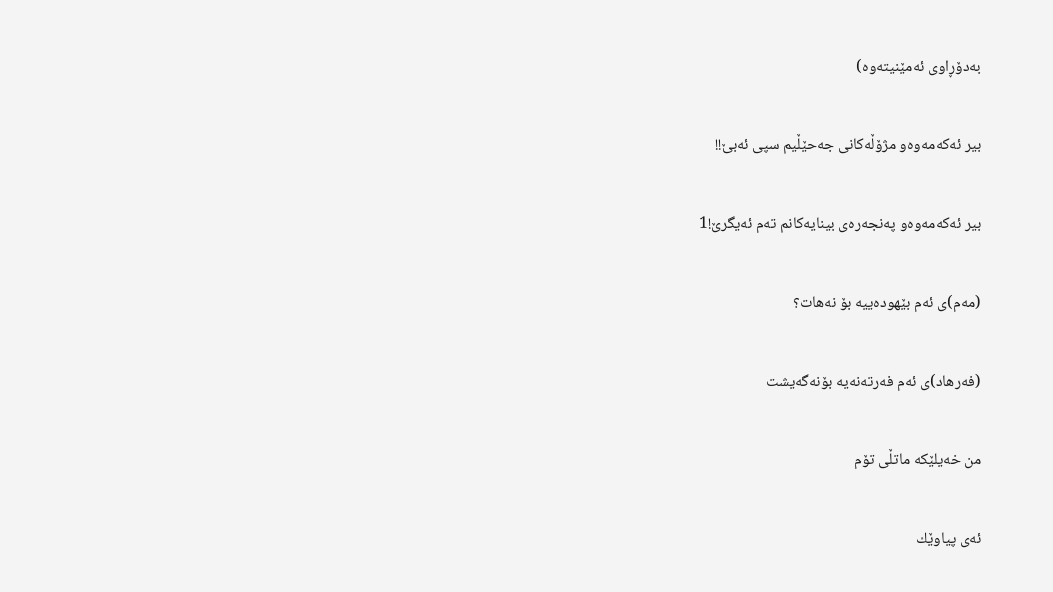به‌دۆڕاوی ئه‌مێنیته‌وه‌)

بیر ئه‌كه‌مه‌وه‌و مژۆڵه‌كانی جه‌حێڵیم سپی ئه‌بێ!!

بیر ئه‌كه‌مه‌وه‌و په‌نجه‌ره‌ی بینایه‌كانم ته‌م ئه‌یگرێ!1

(مه‌م)ی ئه‌م بێهوده‌ییه‌ بۆ نه‌هات؟

(فه‌رهاد)ی ئه‌م فه‌رته‌نه‌یه‌ بۆنه‌گه‌یشت

من خه‌یلێكه‌ ماتڵی تۆم

ئه‌ی پیاوێك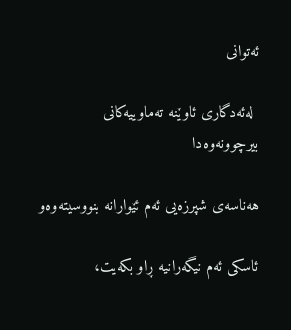ئه‌توانی

 له‌ئه‌دگاری ئاوێنه‌ ته‌ماوییه‌كانی بیرچوونه‌وه‌دا

هه‌ناسه‌ی شپرزه‌یی ئه‌م ئێوارانه‌ بنووسیته‌وه‌و

ئاسكی ئه‌م نیگه‌رانیه‌ ڕاو بكه‌یت،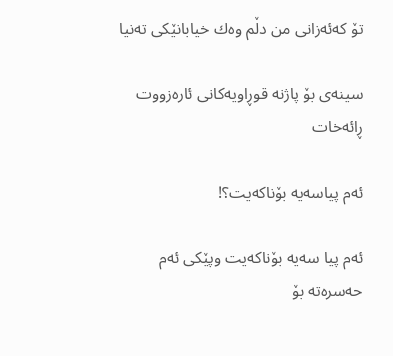تۆ كه‌ئه‌زانی من دڵم وه‌ك خیابانێكی ته‌نیا

سینه‌ی بۆ پاژنه‌ قوڕاویه‌كانی ئاره‌زووت ڕائه‌خات

ئه‌م پیاسه‌یه‌ بۆناكه‌یت؟!

ئه‌م پیا سه‌یه‌ بۆناكه‌یت وپێكی ئه‌م حه‌سره‌ته‌ بۆ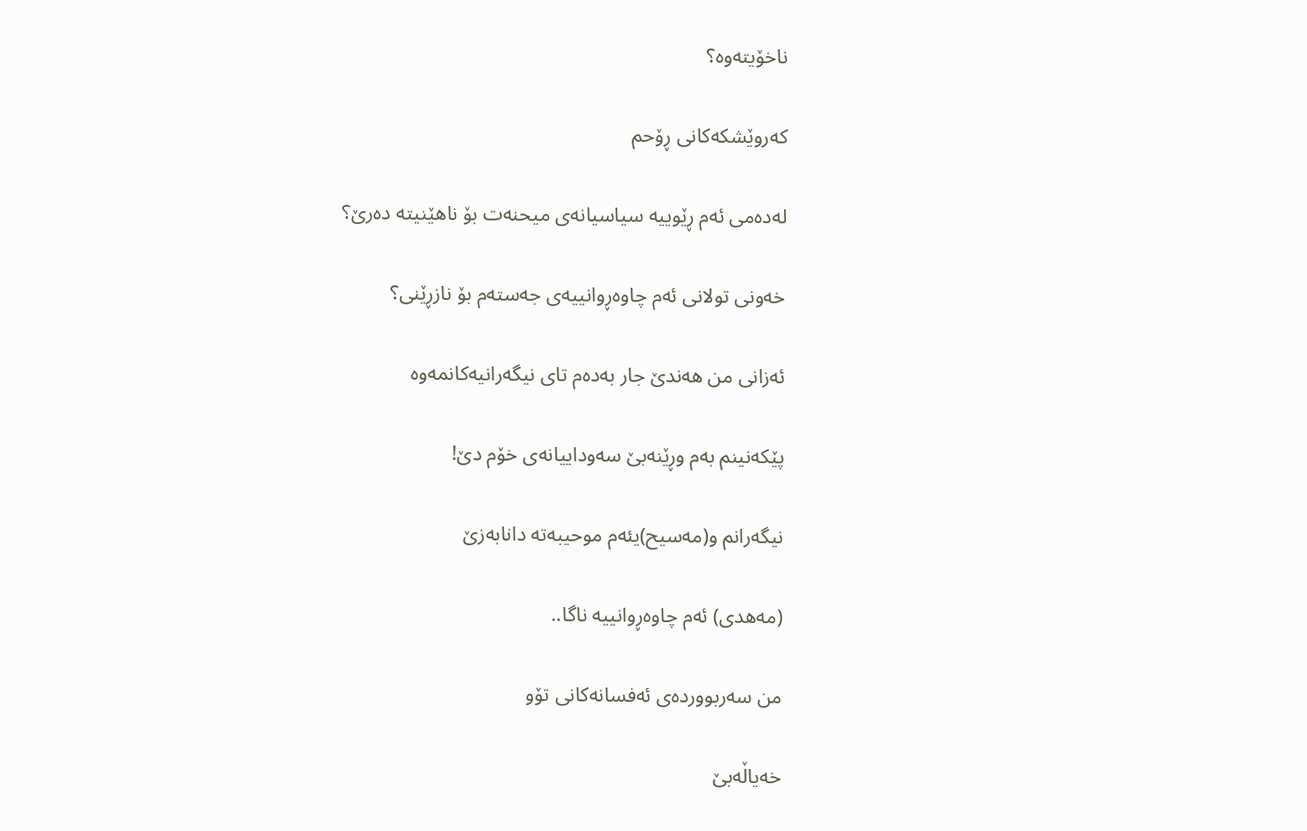ناخۆیته‌وه‌؟

كه‌روێشكه‌كانی ڕۆحم

له‌ده‌می ئه‌م ڕێوییه‌ سیاسیانه‌ی میحنه‌ت بۆ ناهێنیته ‌ده‌رێ؟

خه‌ونی تولانی ئه‌م چاوه‌ڕوانییه‌ی جه‌سته‌م بۆ نازڕێنی؟

ئه‌زانی من هه‌ندێ جار به‌ده‌م تای نیگه‌رانیه‌كانمه‌وه‌

پێكه‌نینم به‌م وڕێنه‌بێ سه‌وداییانه‌ی خۆم دێ!

نیگه‌رانم و(مه‌سیح)یئه‌م موحیبه‌ته‌ دانابه‌زێ

(مه‌هدی) ئه‌م چاوه‌ڕوانییه‌ ناگا..

من سه‌ربوورده‌ی ئه‌فسانه‌كانی تۆو

خه‌یاڵه‌بێ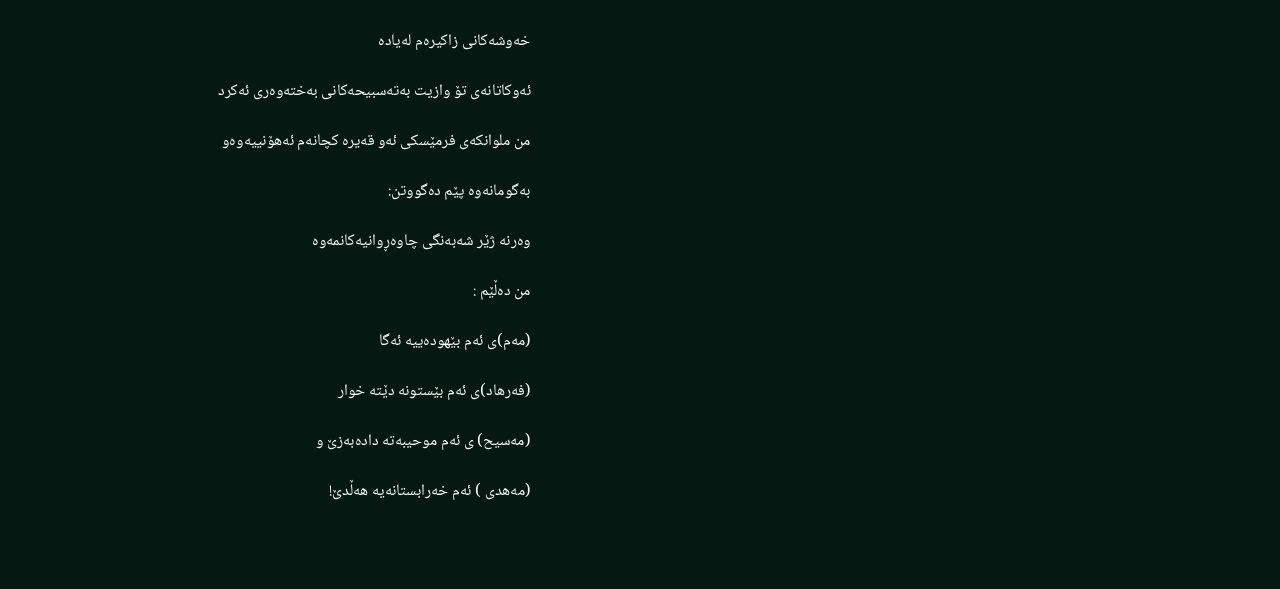خه‌وشه‌كانی زاكیره‌م له‌یاده‌

ئه‌وكاتانه‌ی تۆ وازیت به‌ته‌سبیحه‌كانی به‌خته‌وه‌ری ئه‌كرد

من ملوانكه‌ی فرمێسكی ئه‌و قه‌یره‌ كچانه‌م ئه‌هۆنییه‌وه‌و

به‌گومانه‌وه‌ پێم ده‌گووتن:

وه‌رنه‌ ژێر شه‌به‌نگی چاوه‌ڕوانیه‌كانمه‌وه‌

من ده‌ڵێم :

(مه‌م)ی ئه‌م بێهوده‌ییه‌ ئه‌گا

(فه‌رهاد)ی ئه‌م بێستونه‌ دێته‌ خوار

(مه‌سیح) ی ئه‌م موحیبه‌ته‌ داده‌به‌زێ و

(مه‌هدی ) ئه‌م خه‌رابستانه‌یه‌ هه‌ڵدێ!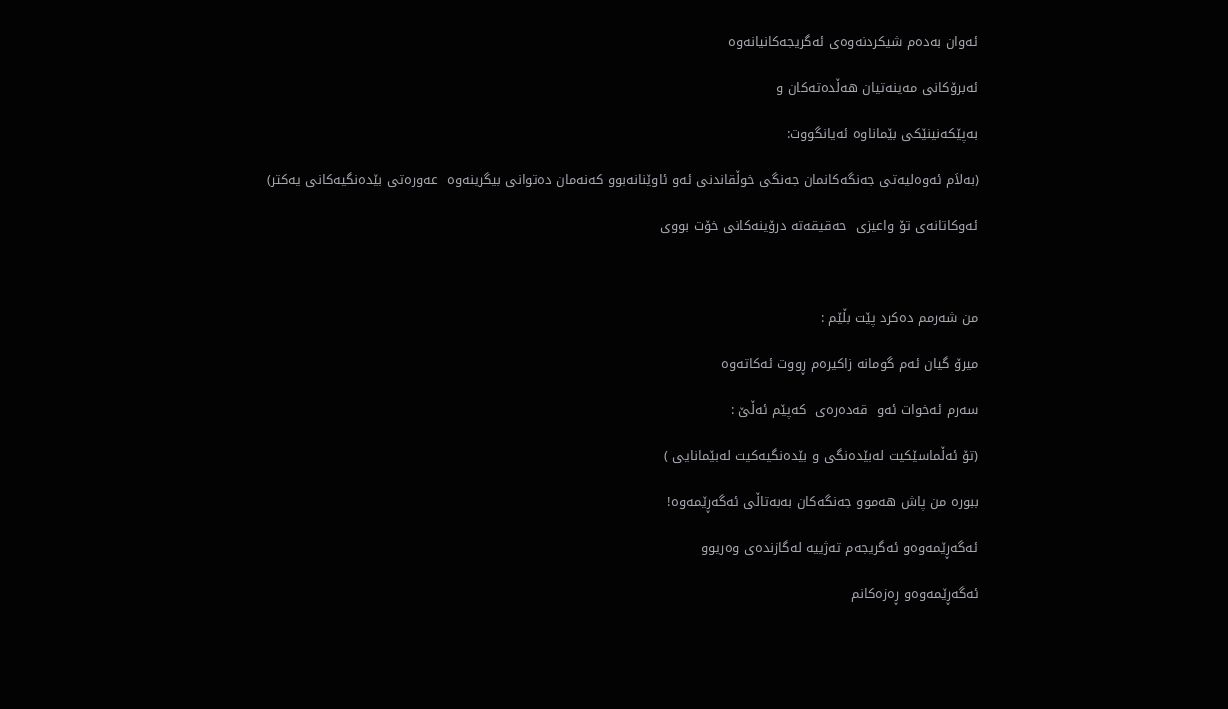ئه‌وان به‌ده‌م شیكردنه‌وه‌ی ئه‌گریجه‌كانیانه‌وه‌

ئه‌برۆكانی مه‌ینه‌تیان هه‌ڵده‌ته‌كان و

به‌پێكه‌نینێكی بێماناوه‌ ئه‌یانگووت:

(به‌لاَم ئه‌وه‌لیه‌تی جه‌نگه‌كانمان جه‌نگی خوڵقاندنی ئه‌و ئاوێنانه‌بوو كه‌نه‌مان ده‌توانی بیگرینه‌وه‌  عه‌وره‌تی بێده‌نگیه‌كانی یه‌كتر)

ئه‌وكاتانه‌ی تۆ واعیزی  حه‌قیقه‌ته‌ درۆینه‌كانی خۆت بووی



من شه‌رمم ده‌كرد پێت بڵێم :

میرۆ گیان ئه‌م گومانه‌ زاكیره‌م ڕووت ئه‌كاته‌وه‌

سه‌رم ئه‌خوات ئه‌و  قه‌ده‌ره‌ی  كه‌پێم ئه‌ڵێ :

(تۆ ئه‌ڵماسێكیت له‌بێده‌نگی و بێده‌نگیه‌كیت له‌بێمانایی )

ببوره‌ من پاش هه‌موو جه‌نگه‌كان به‌به‌تاڵی ئه‌گه‌ڕێمه‌وه‌!

ئه‌گه‌ڕێمه‌وه‌و ئه‌گریجه‌م ته‌ژییه‌ له‌گازنده‌ی وه‌ریوو

ئه‌گه‌ڕێمه‌وه‌و ڕه‌زه‌كانم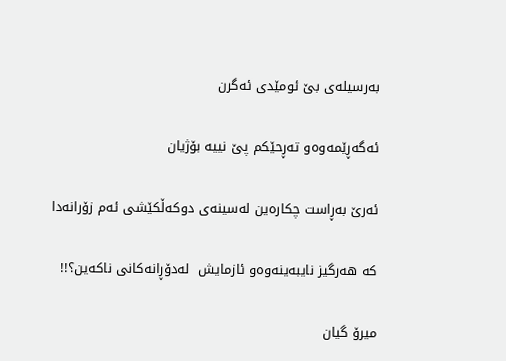به‌رسیله‌ی بێ ئومێدی ئه‌گرن

ئه‌گه‌ڕێمه‌وه‌و ته‌ڕحێكم پێ نییه‌ بۆژیان

ئه‌رێ به‌ڕاست چكاره‌ین له‌سینه‌ی دوكه‌ڵكێشی ئه‌م زۆرانه‌دا

كه ‌هه‌رگیز نایبه‌ینه‌وه‌و ئازمایش  له‌دۆڕانه‌كانی ناكه‌ین؟!!

میرۆ گیان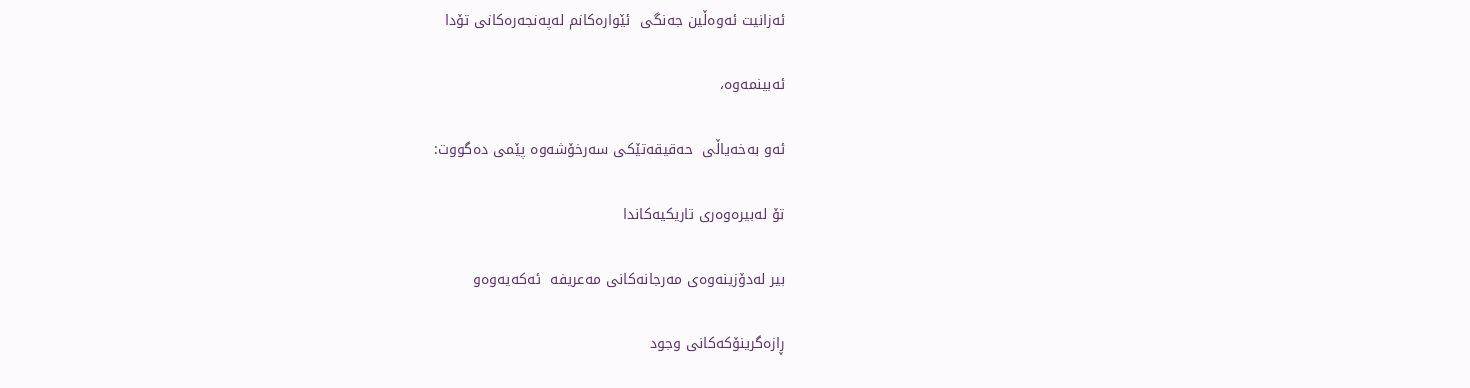ئه‌زانیت ئه‌وه‌ڵین جه‌نگی  ئێواره‌كانم له‌په‌نجه‌ره‌كانی تۆدا

ئه‌بینمه‌وه‌،

ئه‌و به‌خه‌یاڵی  حه‌قیقه‌تێكی سه‌رخۆشه‌وه‌ پێمی ده‌گووت:

تۆ له‌بیره‌وه‌ری تاریكیه‌كاندا

بیر له‌دۆزینه‌وه‌ی مه‌رجانه‌كانی مه‌عریفه‌  ئه‌كه‌یه‌وه‌و

ڕازه‌گرینۆكه‌كانی وجود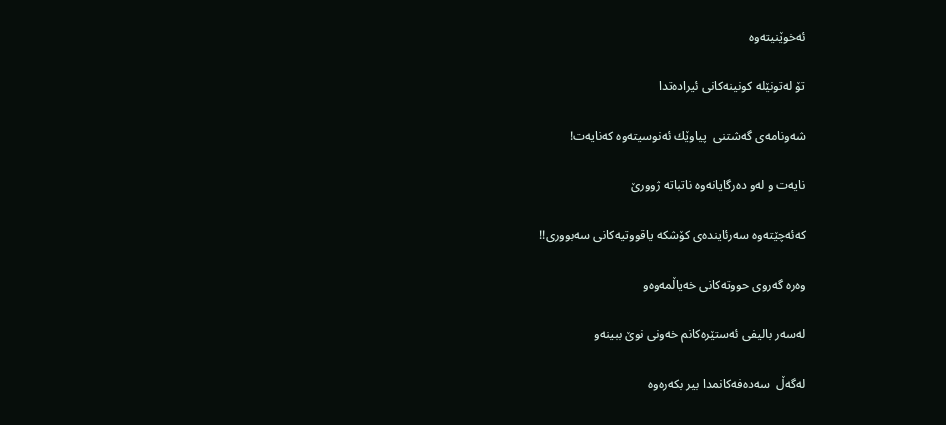ئه‌خوێنیته‌وه‌

تۆ له‌تونێله‌ كونینه‌كانی ئیراده‌تدا

شه‌ونامه‌ی گه‌شتنی  پیاوێك ئه‌نوسیته‌وه‌ كه‌نایه‌ت!

نایه‌ت و له‌و ده‌رگایانه‌وه‌ ناتباته‌ ژوورێ

كه‌ئه‌چێته‌وه‌ سه‌رئاینده‌ی كۆشكه ‌یاقووتیه‌كانی سه‌بووری!!

وه‌ره‌ گه‌روی حووته‌كانی خه‌یاڵمه‌وه‌و

له‌سه‌ر بالیفی ئه‌ستێره‌كانم خه‌ونی نوێ ببینه‌و

له‌گه‌ڵ  سه‌ده‌فه‌كانمدا بیر بكه‌ره‌وه‌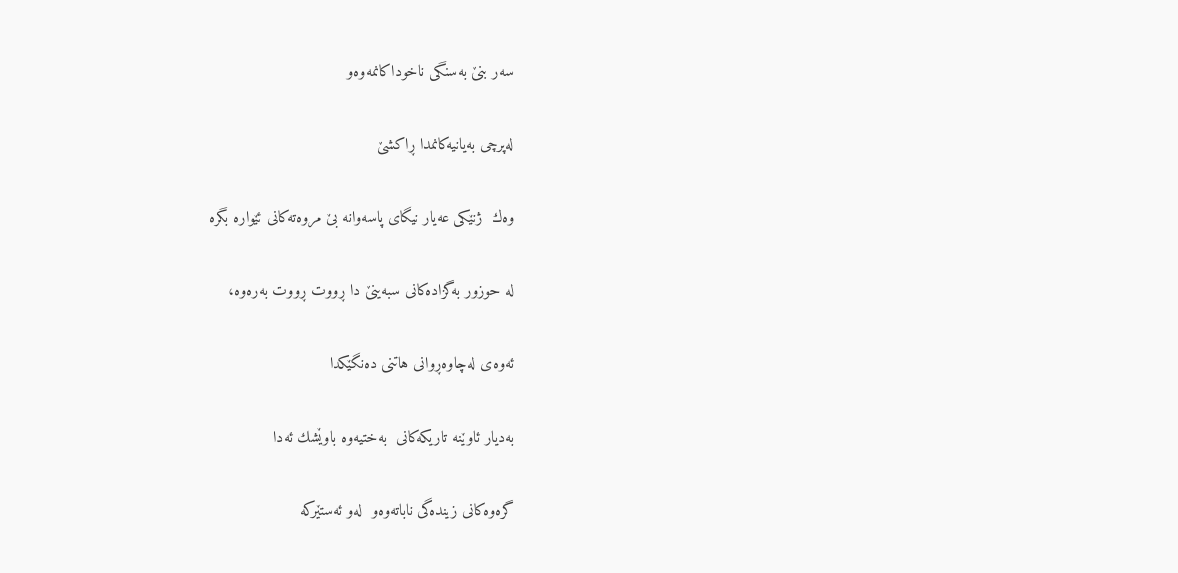سه‌ر بنێ به‌سنگی ناخوداكانمه‌وه‌و

له‌پرچی به‌یانیه‌كانمدا ڕاكشێ

وه‌ك  ژنێكی عه‌یار نیگای پاسه‌وانه‌ بێ مروه‌ته‌كانی ئێواره‌ بگره‌

له‌ حوزور به‌گزاده‌كانی سبه‌ینێ دا ڕووت ڕووت به‌ره‌وه‌،

ئه‌وه‌ی له‌چاوه‌ڕوانی هاتنی ده‌نگێكدا

به‌دیار ئاوێنه‌ تاریكه‌كانی  به‌ختیه‌وه‌ باوێشك ئه‌دا

گره‌وه‌كانی زینده‌گی ناباته‌وه‌و  له‌و ئه‌ستێركه‌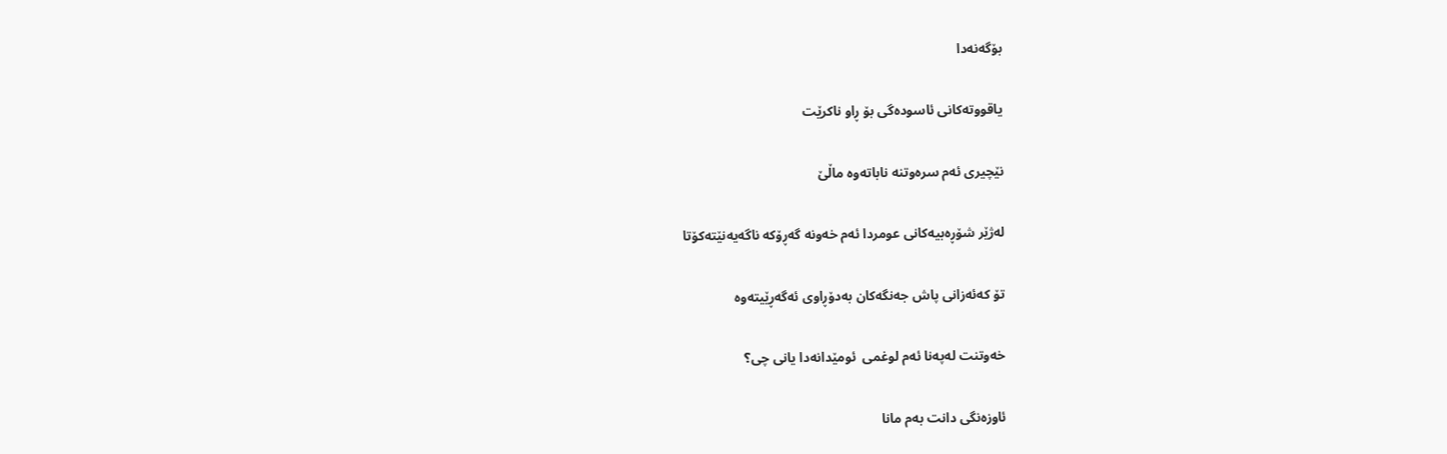بۆگه‌نه‌دا

یاقووته‌كانی ئاسوده‌گی بۆ ڕاو ناكرێت

نێچیری ئه‌م سره‌وتنه‌ ناباته‌وه‌ ماڵێ

له‌ژێر شۆڕه‌بیه‌كانی عومردا ئه‌م خه‌ونه‌ گه‌ڕۆكه‌ ناگه‌یه‌نێته‌كۆتا

تۆ كه‌ئه‌زانی پاش جه‌نگه‌كان به‌دۆڕاوی ئه‌گه‌ڕێیته‌وه‌

خه‌وتنت له‌په‌نا ئه‌م لوغمی  ئومێدانه‌دا یانی چی؟

ئاوزه‌نگی دانت به‌م مانا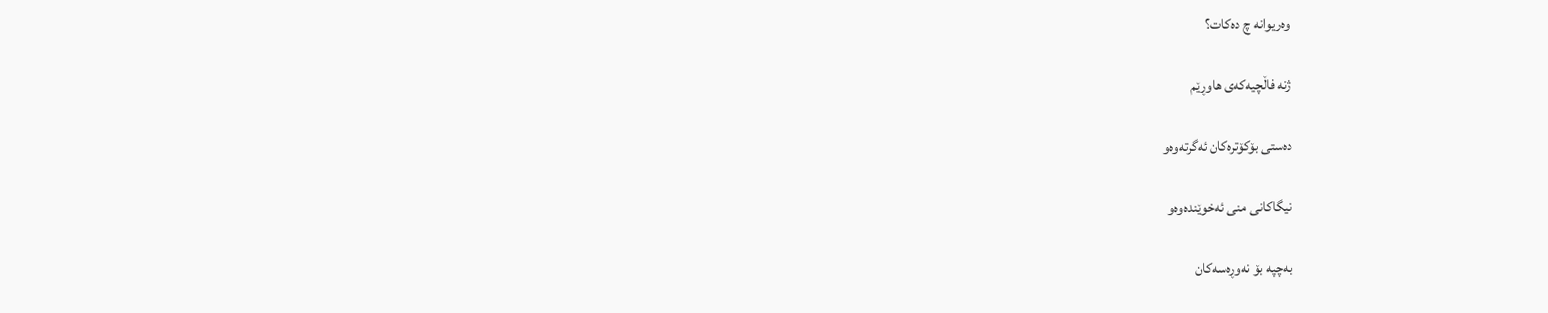وه‌ریوانه‌ چ ده‌كات؟

ژنه‌ فاڵچیه‌كه‌ی هاوڕێم

ده‌ستی بۆكۆتره‌كان ئه‌گرته‌وه‌و

نیگاكانی منی ئه‌خوێنده‌وه‌و

به‌چپه‌ بۆ نه‌وڕه‌سه‌كان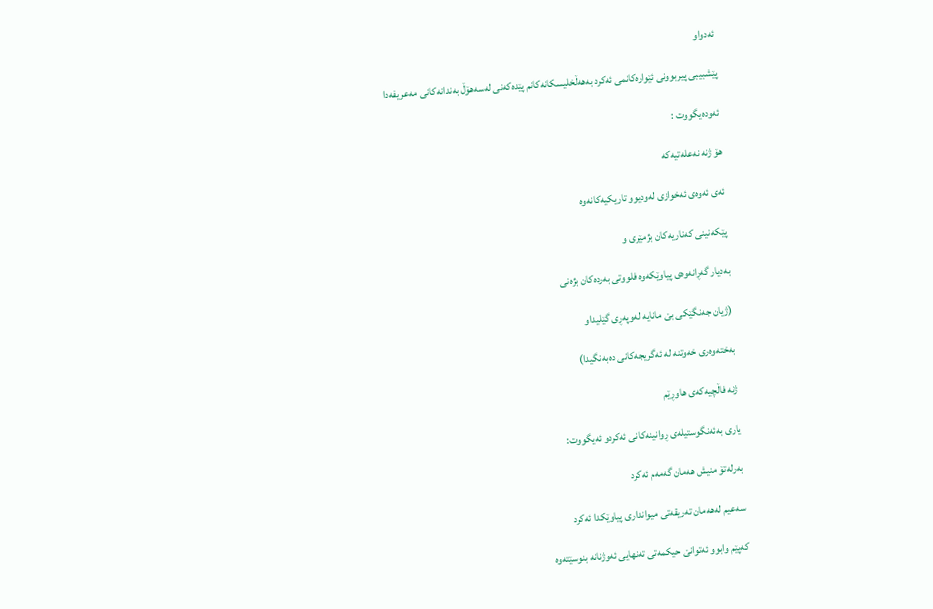ئه‌دواو

پێشبیبی پیربوونی ئێواره‌كانمی ئه‌كرد به‌هه‌ڵخلیسكانه‌كانم پێده‌كه‌نی له‌سه‌هۆڵ به‌ندانه‌كانی مه‌عریفه‌دا

ئه‌وده‌یگووت :

هۆ ژنه‌ نه‌عله‌تیه‌كه‌

ئه‌ی ئه‌وه‌ی ئه‌خوازی له‌ودیوو تاریكیه‌كانه‌وه‌

پێكه‌نینی كه‌ناریه‌كان بژمێری و

به‌دیار گه‌ڕانه‌وه‌ی پیاوێكه‌وه‌ فلووتی به‌رده‌كان بژه‌نی

(ژیان جه‌نگێكی بێ مانایه‌ له‌وپه‌ڕی گێلیداو

به‌خته‌وه‌ری خه‌وتنه‌ له‌ ئه‌گریجه‌كانی ده‌به‌نگیدا)

ژنه‌ فاڵچیه‌كه‌ی هاوڕێم

یاری به‌ئه‌نگوستیله‌ی ڕوانینه‌كانی ئه‌كردو ئه‌یگووت:

به‌رله‌تۆ منیش هه‌مان گه‌مه‌م ئه‌كرد

سه‌عیم له‌هه‌مان ته‌ریقه‌تی میوانداری پیاوێكدا ئه‌كرد

كه‌پێم وابوو ئه‌توانێ حیكمه‌تی ته‌نهایی ئه‌وژنانه‌ بنوسێته‌وه‌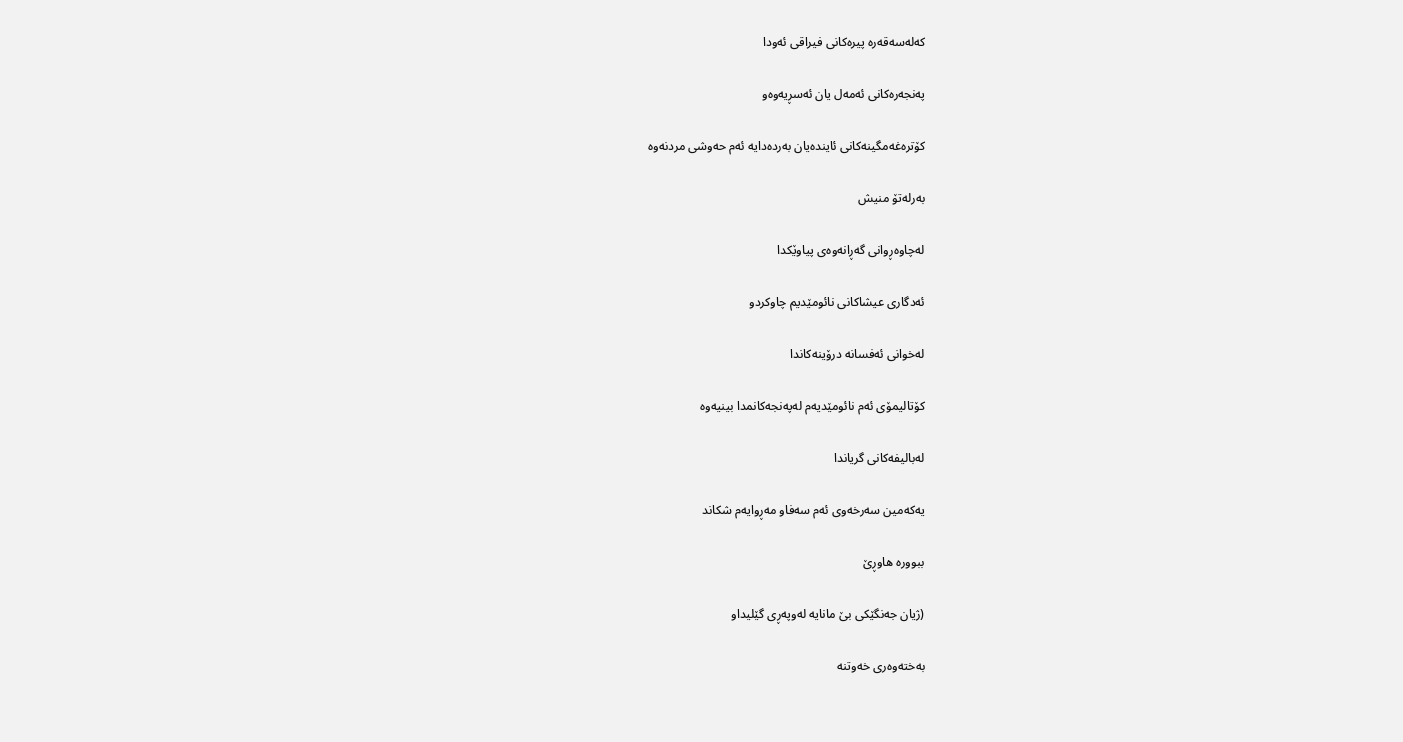كه‌له‌سه‌قه‌ره‌ پیره‌كانی فیراقی ئه‌ودا

په‌نجه‌ره‌كانی ئه‌مه‌ل یان ئه‌سڕیه‌وه‌و

كۆتره‌غه‌مگینه‌كانی ئاینده‌یان به‌رده‌دایه‌ ئه‌م حه‌وشی مردنه‌وه‌

به‌رله‌تۆ منیش

له‌چاوه‌ڕوانی گه‌ڕانه‌وه‌ی پیاوێكدا

ئه‌دگاری عیشاكانی نائومێدیم چاوكردو

له‌خوانی ئه‌فسانه‌ درۆینه‌كاندا

كۆتالیمۆی ئه‌م نائومێدیه‌م له‌په‌نجه‌كانمدا بینیه‌وه‌

له‌بالیفه‌كانی گریاندا

یه‌كه‌مین سه‌رخه‌وی ئه‌م سه‌فاو مه‌ڕوایه‌م شكاند

ببووره‌ هاوڕێ

(ژیان جه‌نگێكی بێ مانایه‌ له‌وپه‌ڕی گێلیداو

به‌خته‌وه‌ری خه‌وتنه‌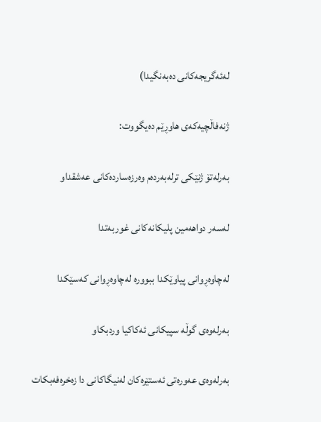له‌ئه‌گریجه‌كانی ده‌به‌نگیدا)

ژنه‌فاڵچیه‌كه‌ی هاوڕێم ده‌یگووت:

به‌رله‌تۆ ژنێكی ترله‌به‌رده‌م وه‌رزه‌سارده‌كانی عه‌شقداو

له‌سه‌ر دواهه‌مین پلیكانه‌كانی غوربه‌تدا

له‌چاوه‌ڕوانی پیاوێكدا ببووره‌ له‌چاوه‌ڕوانی كه‌سێكدا

به‌رله‌وه‌ی گوڵه ‌سپیكانی ئه‌كاكیا وردبكاو

به‌رله‌وه‌ی عه‌وره‌تی ئه‌ستێره‌كان له‌نیگاكانی دا زه‌خره‌فه‌بكات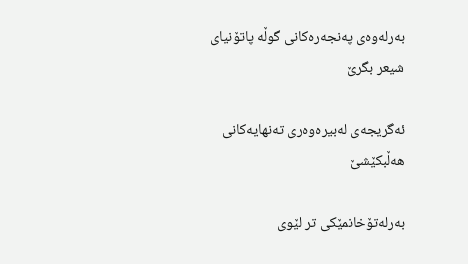به‌رله‌وه‌ی په‌نجه‌ره‌كانی گوڵه ‌پاتۆنیای شیعر بگرێ

ئه‌گریجه‌ی له‌بیره‌وه‌ری ته‌نهایه‌كانی هه‌ڵبكێشێ

به‌رله‌تۆخانمێكی تر لێوی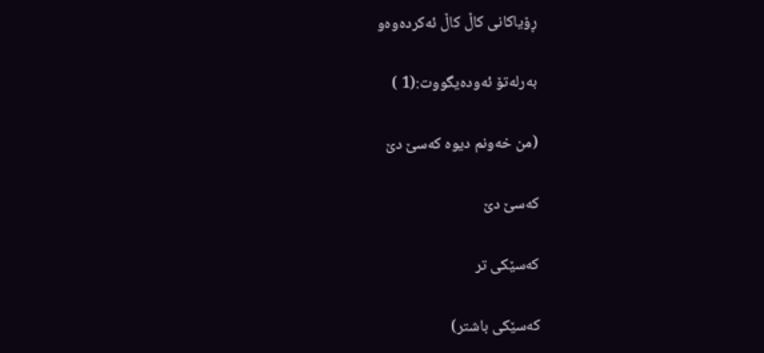ڕۆیاكانی كاڵ كاڵ ئه‌كرده‌وه‌و

به‌رله‌تۆ ئه‌وده‌یگووت:(1 )

(من خه‌ونم دیوه‌ كه‌سێ دێ

كه‌سێ دێ

كه‌سێكی تر

كه‌سێكی باشتر)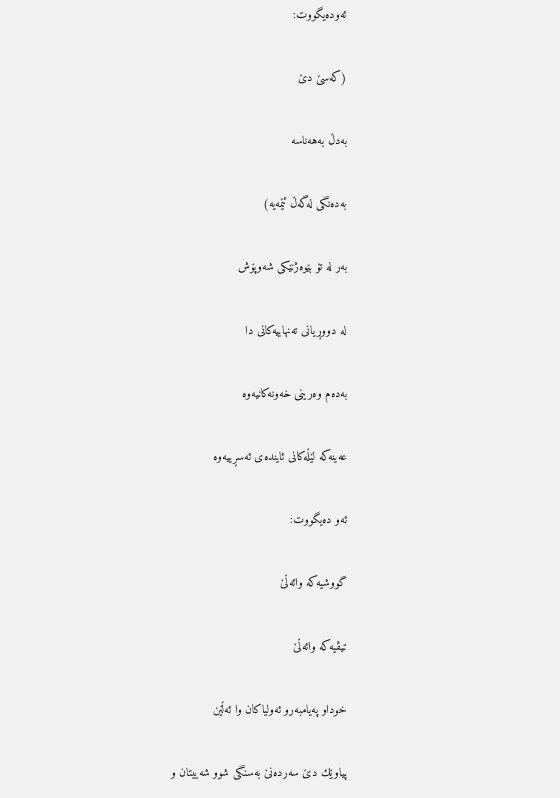ئه‌وده‌یگووت:

(كه‌سێ دێ

به‌دڵ به‌هه‌ناسه‌

به‌ده‌نگی له‌گه‌ڵ ئێمه‌یه‌)

به‌ر له ‌تۆ بێوه‌ژنێكی شه‌وپۆش

له ‌دووڕیانی ته‌نهاییه‌كانی دا

به‌ده‌م وه‌رینی خه‌ونه‌كانیه‌وه‌

عه‌ینه‌كه‌ لێڵه‌كانی ئاینده‌ی ئه‌سڕییه‌وه‌

ئه‌و ده‌یگووت:

گووشیه‌كه‌ وائه‌ڵێ

تیڤیه‌كه‌ وائه‌ڵێ

خوداو په‌یامبه‌رو ئه‌ولیاكان وا ئه‌ڵێن

پیاوێك دێ سه‌رده‌نێ به‌سنگی شوو شه‌ییتان و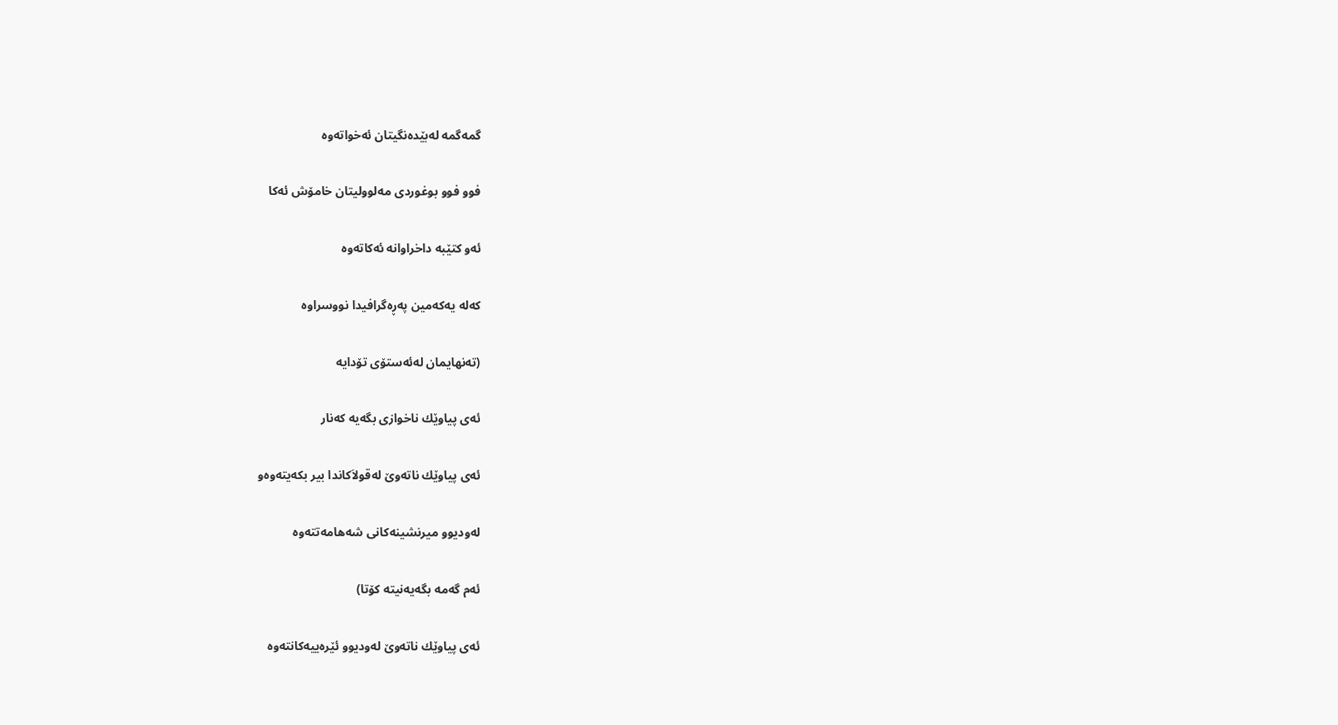گمه‌گمه‌ له‌بێده‌نگیتان ئه‌خواته‌وه‌

فوو فوو بوغوردی مه‌لوولیتان خامۆش ئه‌كا

ئه‌و كتێبه‌ داخراوانه‌ ئه‌كاته‌وه‌

كه‌له‌ یه‌كه‌مین په‌ڕه‌گرافیدا نووسراوه‌

(ته‌نهایمان له‌ئه‌ستۆی تۆدایه‌

ئه‌ی پیاوێك ناخوازی بگه‌یه‌ كه‌نار

ئه‌ی پیاوێك ناته‌وێ له‌قولاَكاندا بیر بكه‌یته‌وه‌و

له‌ودیوو میرنشینه‌كانی شه‌هامه‌تته‌وه‌

ئه‌م گه‌مه‌ بگه‌یه‌نیته‌ كۆتا)

ئه‌ی پیاوێك ناته‌وێ له‌ودیوو ئێره‌ییه‌كانته‌وه‌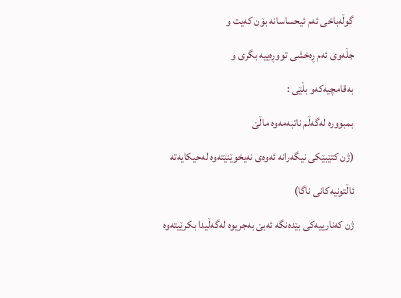گوڵه‌باخی ئه‌م ئیحساسانه‌ بۆن كه‌یت و

جڵه‌وی ئه‌م ڕه‌خشی تووڕه‌ییه‌ بگری و

به‌قامچیه‌كه‌و بڵێی :

بمبووره‌ له‌گه‌ڵم ناتبه‌مه‌وه‌ ماڵێ

(ژن كتێبێكی نیگه‌رانه‌ ئه‌وه‌ی نه‌یخوێنێته‌وه‌ له‌حیكایه‌ته‌

ئاڵتونیه‌كانی ناگا)

ژن كه‌نارییه‌كی بێده‌نگه‌ ئه‌بێ به‌جریوه‌ له‌گه‌ڵیدا بكرێیته‌وه‌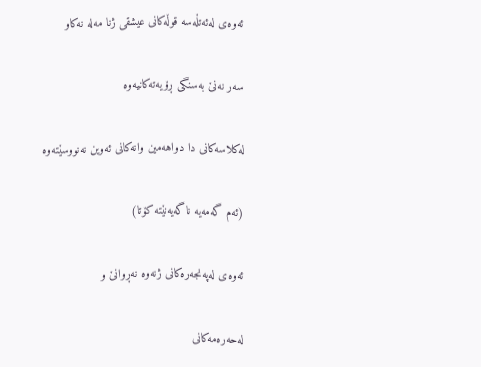ئه‌وه‌ی له‌ئه‌تڵه‌سه‌ قوڵه‌كانی عیشقی ژنا مه‌له ‌نه‌كاو

سه‌ر نه‌نێ به‌سنگی ڕۆیه‌ته‌كانیه‌وه‌

له‌كلاسه‌كانی دا دواهه‌مین وانه‌كانی ئه‌وین نه‌نووسێته‌وه‌

(ئه‌م گه‌مه‌یه‌ ناگه‌یه‌نێته‌ كۆتا)

ئه‌وه‌ی له‌په‌نجه‌ره‌كانی ژنه‌وه‌ نه‌ڕوانێ و

له‌حه‌ره‌مه‌كانی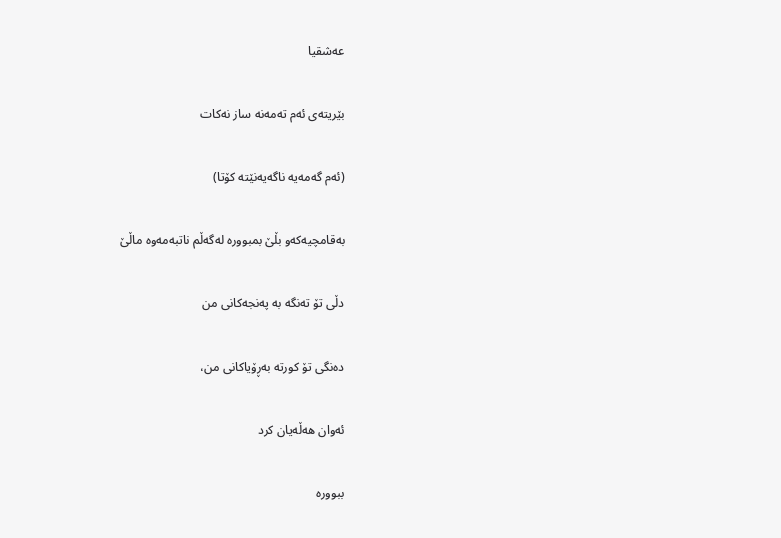عه‌شقیا

بێریته‌ی ئه‌م ته‌مه‌نه ‌ساز نه‌كات

(ئه‌م گه‌مه‌یه ‌ناگه‌یه‌نێته‌ كۆتا)

به‌قامچیه‌كه‌و بڵێ بمبووره‌ له‌گه‌ڵم ناتبه‌مه‌وه‌ ماڵێ

دڵی تۆ ته‌نگه‌ به ‌په‌نجه‌كانی من

ده‌نگی تۆ كورته‌ به‌ڕۆیاكانی من،

ئه‌وان هه‌ڵه‌یان كرد

ببووره‌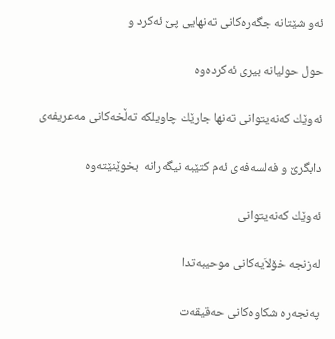ئه‌و شێتانه‌ جگه‌ره‌كانی ته‌نهایی پێ ئه‌كرد و

حول حولیانه‌ بیری ئه‌كرده‌وه‌

ئه‌وێك كه‌نه‌یتوانی ته‌نها جارێك چاویلكه ‌ته‌ڵخه‌كانی مه‌عریفه‌ی

دابگرێ و فه‌لسه‌فه‌ی ئه‌م كتێبه‌ نیگه‌رانه‌  بخوێنێته‌وه‌

ئه‌وێك كه‌نه‌یتوانی

له‌زنجه‌ خۆلاَیه‌كانی موحیبه‌تدا

په‌نجه‌ره‌ شكاوه‌كانی حه‌قیقه‌ت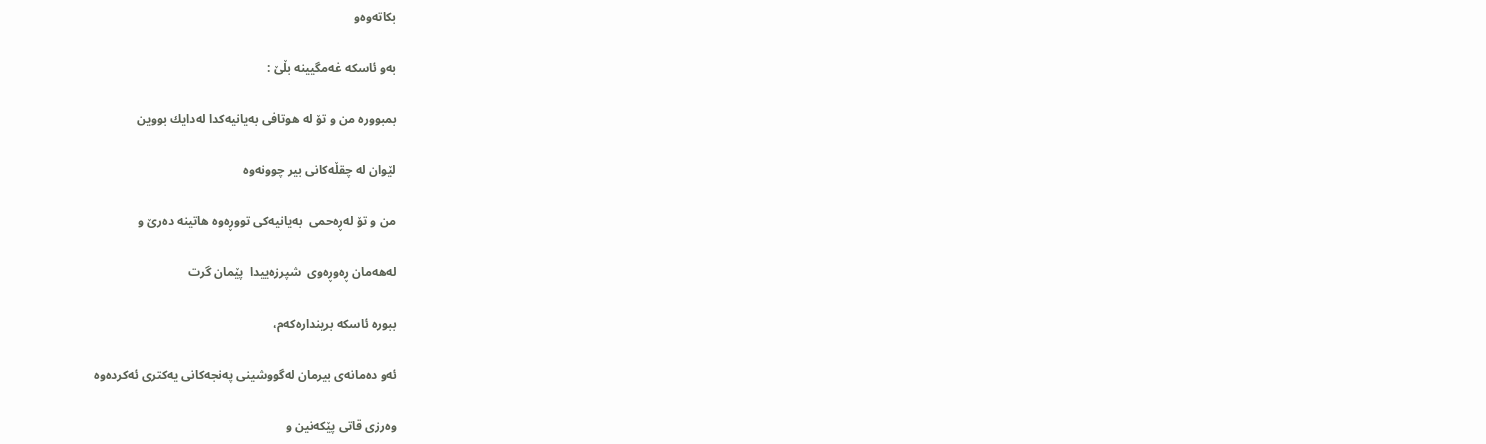بكاته‌وه‌و

به‌و ئاسكه‌ غه‌مگیینه‌ بڵێ :

بمبووره‌ من و تۆ له‌ هوتافی به‌یانیه‌كدا له‌دایك بووین

لێوان له‌ چقڵه‌كانی بیر چوونه‌وه‌

من و تۆ له‌ڕه‌حمی  به‌یانیه‌كی تووڕه‌وه‌ هاتینه‌ ده‌رێ و

له‌هه‌مان ڕه‌وڕه‌وی  شپرزه‌ییدا  پێمان گرت

ببوره‌ ئاسكه ‌برینداره‌كه‌م،

ئه‌و ده‌مانه‌ی بیرمان له‌گووشینی په‌نجه‌كانی یه‌كتری ئه‌كرده‌وه‌

وه‌رزی قاتی پێكه‌نین و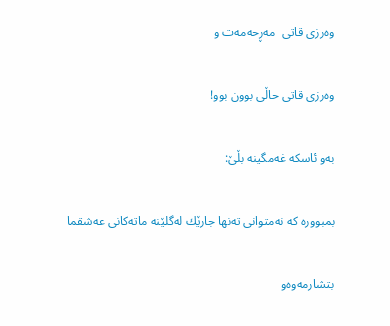وه‌رزی قاتی  مه‌ڕحه‌مه‌ت و

وه‌رزی قاتی حاڵی بوون بوو!

به‌و ئاسكه‌ غه‌مگینه‌ بڵێ:

بمبووره‌ كه ‌نه‌متوانی ته‌نها جارێك له‌گلێنه‌ ماته‌كانی عه‌شقما

بتشارمه‌وه‌و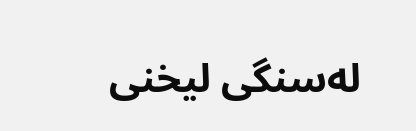له‌سنگی لیخنی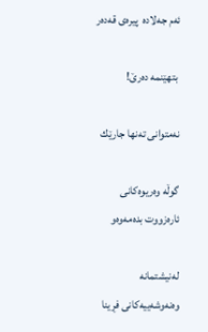ئه‌م جه‌لاده‌  پیره‌ی قه‌ده‌ر

 بتهێنمه‌ ده‌رێ!

نه‌متوانی ته‌نها جارێك

گوڵه‌ وه‌ریوه‌كانی ئاره‌زووت بده‌مه‌وه‌و

له‌نیشتمانه‌ وه‌نه‌وشه‌ییه‌كانی فڕینا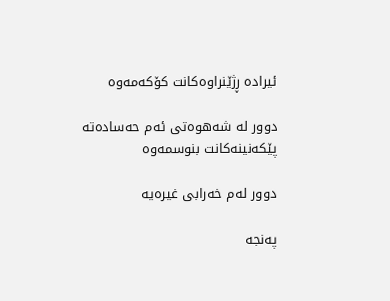ئیراده‌ ڕژێنراوه‌كانت كۆكه‌مه‌وه‌

دوور له‌ شه‌هوه‌تی ئه‌م حه‌ساده‌ته‌ پێكه‌نینه‌كانت بنوسمه‌وه‌

دوور له‌م خه‌رابی غیره‌یه‌

په‌نجه‌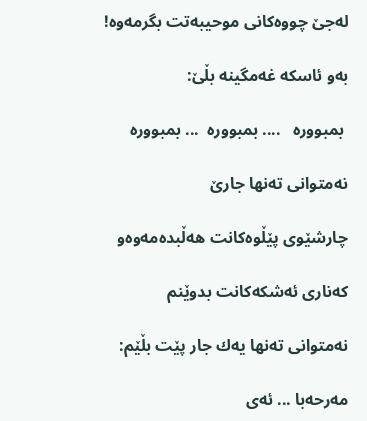له‌جێ چووه‌كانی موحیبه‌تت بگرمه‌وه‌!

به‌و ئاسكه‌ غه‌مگینه‌ بڵێ:

 بمبووره‌   .... بمبووره‌  ... بمبووره‌

نه‌متوانی ته‌نها جارێ

چارشێوی پێڵوه‌كانت هه‌ڵبده‌مه‌وه‌و

كه‌ناری ئه‌شكه‌كانت بدوێنم

نه‌متوانی ته‌نها یه‌ك جار پێت بڵێم:

مه‌رحه‌با ... ئه‌ی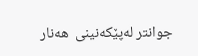جوانتر له‌پێكه‌نینی  هه‌نار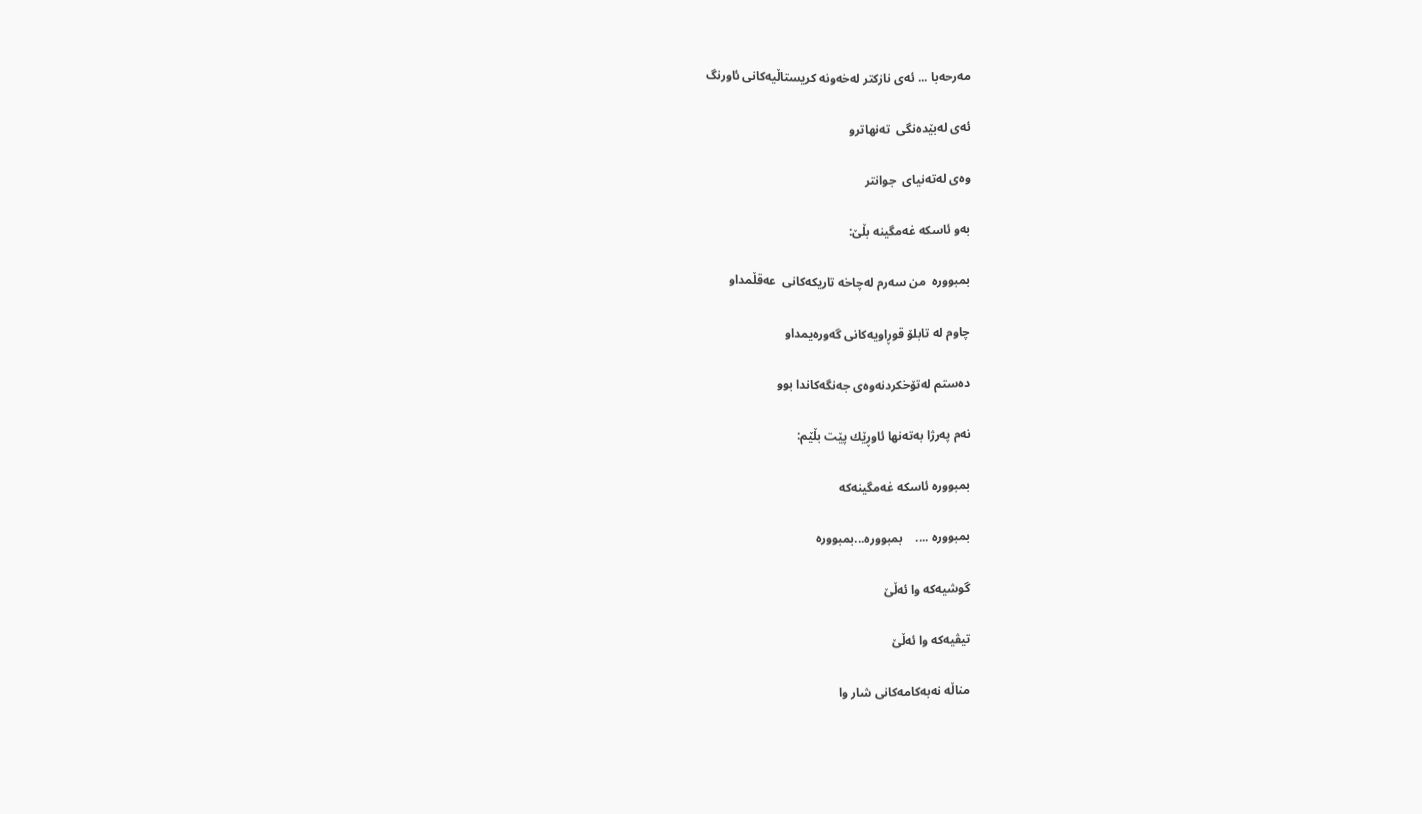مه‌رحه‌با ... ئه‌ی نازكتر له‌خه‌ونه‌ كریستاڵیه‌كانی ئاورنگ

ئه‌ی له‌بێده‌نگی  ته‌نهاترو

وه‌ی له‌ته‌نیای  جوانتر

به‌و ئاسكه‌ غه‌مگینه‌ بڵێ:

بمبووره‌  من سه‌رم له‌چاخه ‌تاریكه‌كانی  عه‌قڵمداو

چاوم له‌ تابلۆ قوڕاویه‌كانی گه‌وره‌یمداو

ده‌ستم له‌تۆخكردنه‌وه‌ی جه‌نگه‌كاندا بوو

نه‌م په‌رژا به‌ته‌نها ئاوڕێك پێت بڵێم:

بمبووره‌ ئاسكه‌ غه‌مگینه‌كه‌

بمبووره‌ ....    بمبووره‌...بمبووره‌

گوشیه‌كه‌ وا ئه‌ڵێ

تیڤیه‌كه‌ وا ئه‌ڵێ

مناڵه‌ نه‌به‌كامه‌كانی شار وا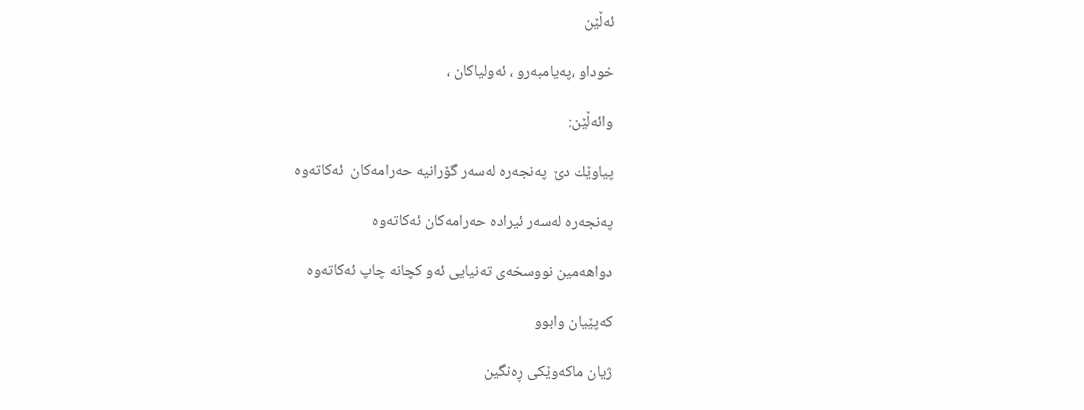ئه‌ڵێن

خوداو ،په‌یامبه‌رو ، ئه‌ولیاكان ،

وائه‌ڵێن:

پیاوێك دێ  په‌نجه‌ره‌ له‌سه‌ر گۆرانیه‌ حه‌رامه‌كان  ئه‌كاته‌وه‌

په‌نجه‌ره‌ له‌سه‌ر ئیراده‌ حه‌رامه‌كان ئه‌كاته‌وه‌

دواهه‌مین نووسخه‌ی ته‌نیایی ئه‌و كچانه‌ چاپ ئه‌كاته‌وه‌

كه‌پێیان وابوو

ژیان ماكه‌وێكی ڕه‌نگین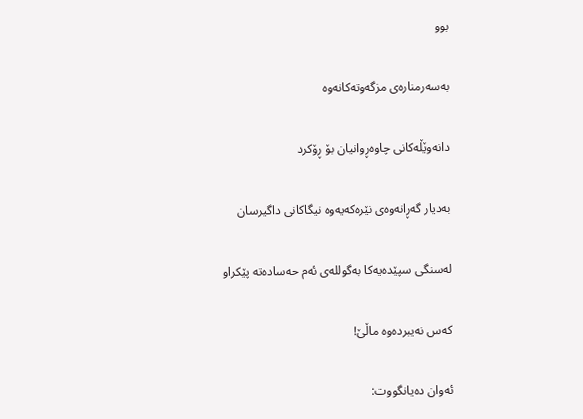بوو

به‌سه‌رمناره‌ی مزگه‌وته‌كانه‌وه‌

دانه‌وێڵه‌كانی چاوه‌ڕوانیان بۆ ڕۆكرد

به‌دیار گه‌ڕانه‌وه‌ی نێره‌كه‌یه‌وه‌ نیگاكانی داگیرسان

له‌سنگی سپێده‌یه‌كا به‌گولله‌ی ئه‌م حه‌ساده‌ته‌ پێكراو

كه‌س نه‌یبرده‌وه‌ ماڵێ!

ئه‌وان ده‌یانگووت: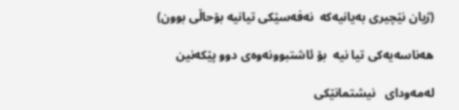(ژیان نێچیری به‌یانیه‌كه‌  نه‌فه‌سێكی تیانیه‌ بۆحاڵی بوون)

هه‌ناسه‌یه‌كی تیا نیه‌  بۆ ئاشتبوونه‌وه‌ی دوو پێكه‌نین

له‌مه‌ودای   نیشتمانێكی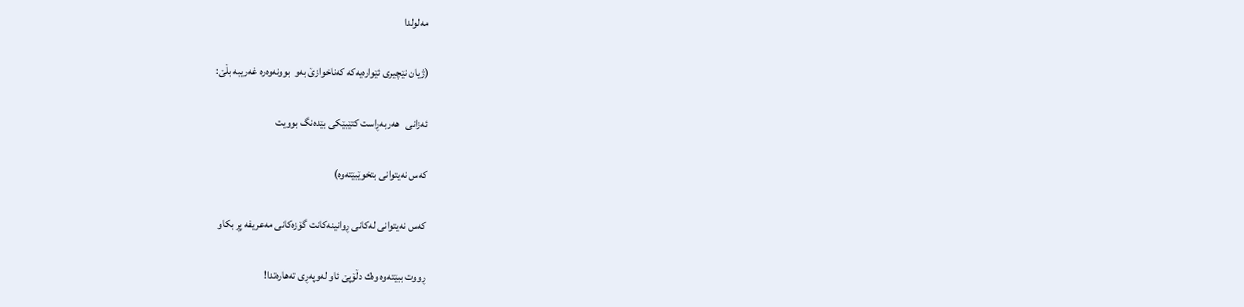مه‌لولدا

(ژیان نێچیری ئێواره‌یه‌كه‌ كه‌ناخوازێ به‌و  بوونه‌وه‌ره‌ غه‌ریبه‌ بڵێ:

ئه‌زانی   هه‌ربه‌ڕاست كتێبێكی بێده‌نگ بوویت

كه‌س نه‌یتوانی بتخوێبێته‌وه‌)

كه‌س نه‌یتوانی له‌كانی ڕوانینه‌كانت گۆزه‌كانی مه‌عریفه ‌پڕ بكاو

ڕووت ببێته‌وه‌ وه‌ك دڵۆپێ ئاو له‌وپه‌ڕی ته‌هاره‌تدا!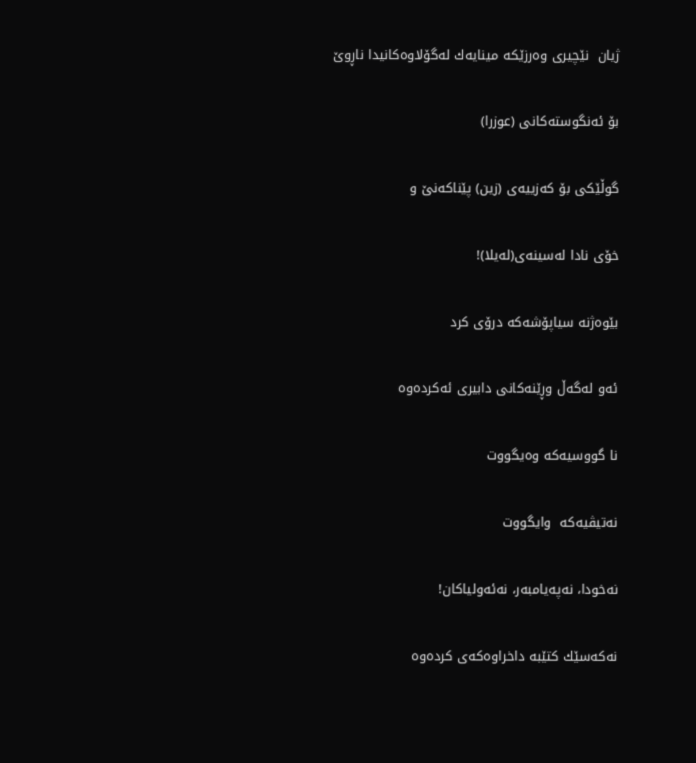ژیان  نێچیری وه‌رزێكه‌ مینایه‌ك له‌گۆلاوه‌كانیدا ناڕوێ

بۆ ئه‌نگوسته‌كانی (عوزرا)

گوڵێكی بۆ كه‌زییه‌ی (زین) پێناكه‌نێ و

خۆی نادا له‌سینه‌ی(له‌یلا)!

بێوه‌ژنه ‌سیاپۆشه‌كه‌ درۆی كرد

ئه‌و له‌گه‌ڵ وڕێنه‌كانی دابیری ئه‌كرده‌وه‌

نا گووسیه‌كه‌ وه‌یگووت

نه‌تیڤیه‌كه‌  وایگووت

نه‌خودا، نه‌په‌یامبه‌ر، نه‌ئه‌ولیاكان!

نه‌كه‌سێك كتێبه‌ داخراوه‌كه‌ی كرده‌وه‌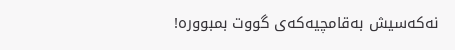نه‌كه‌سیش به‌قامچیه‌كه‌ی گووت بمبووره‌!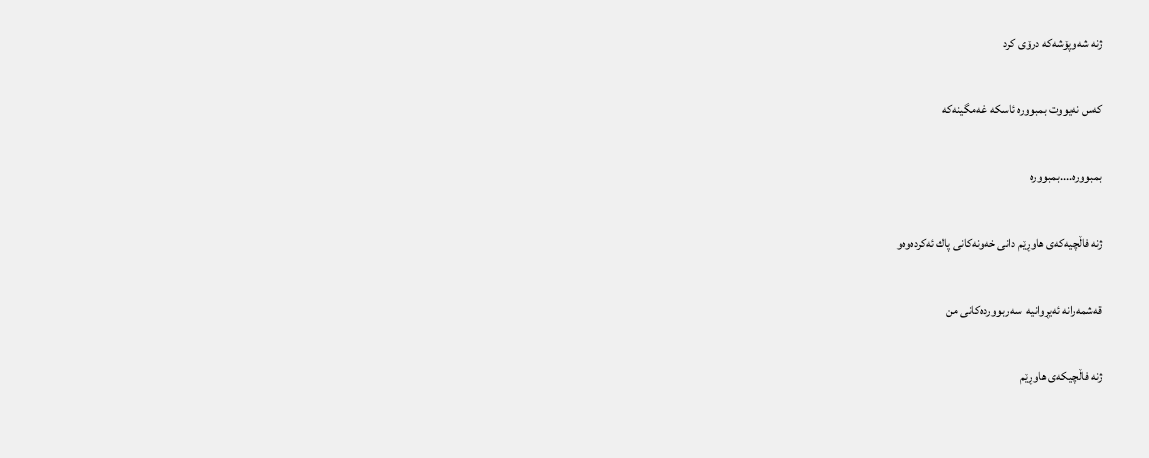ژنه‌ شه‌وپۆشه‌كه ‌درۆی كرد

كه‌س نه‌یووت بمبووره‌ ئاسكه‌ غه‌مگینه‌كه‌

بمبووره‌....بمبووره‌

ژنه‌ فاڵچیه‌كه‌ی هاوڕێم دانی خه‌ونه‌كانی پاك ئه‌كرده‌وه‌و

قه‌شمه‌رانه‌ ئه‌یڕوانیه‌  سه‌ربوورده‌كانی من

ژنه‌ فاڵچیكه‌ی هاوڕێم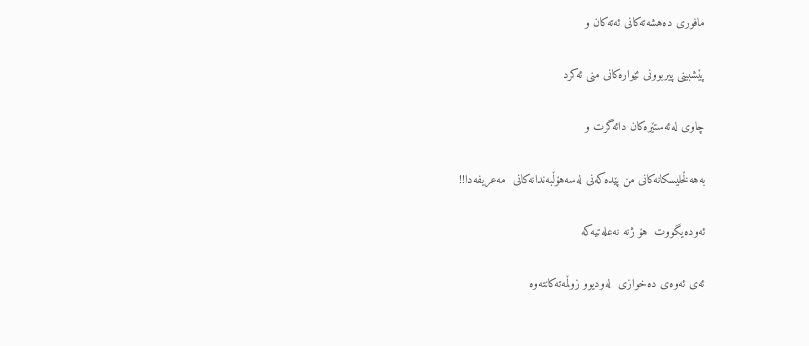مافوری ده‌هشه‌ته‌كانی ئه‌ته‌كان و

پێشبینی پیربوونی ئێواره‌كانی منی ئه‌كرد

چاوی له‌ئه‌ستێره‌كان دائه‌گرت و

به‌هه‌ڵخلیسكانه‌كانی من پێده‌كه‌نی له‌سه‌هۆڵبه‌ندانه‌كانی  مه‌عریفه‌دا!!

ئه‌وده‌یگووت  هۆ ژنه‌ نه‌عله‌تیه‌كه‌

ئه‌ی ئه‌وه‌ی ده‌خوازی  له‌ودیوو زوڵمه‌ته‌كانته‌وه‌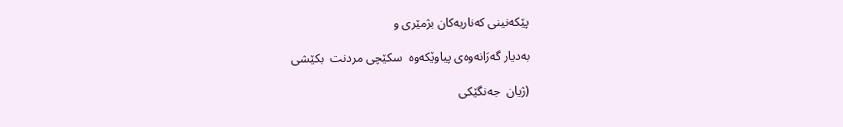پێكه‌نینی كه‌ناریه‌كان بژمێری و

به‌دیار گه‌رَانه‌وه‌ی پیاوێكه‌وه‌  سكێچی مردنت  بكێشی

(ژیان  جه‌نگێكی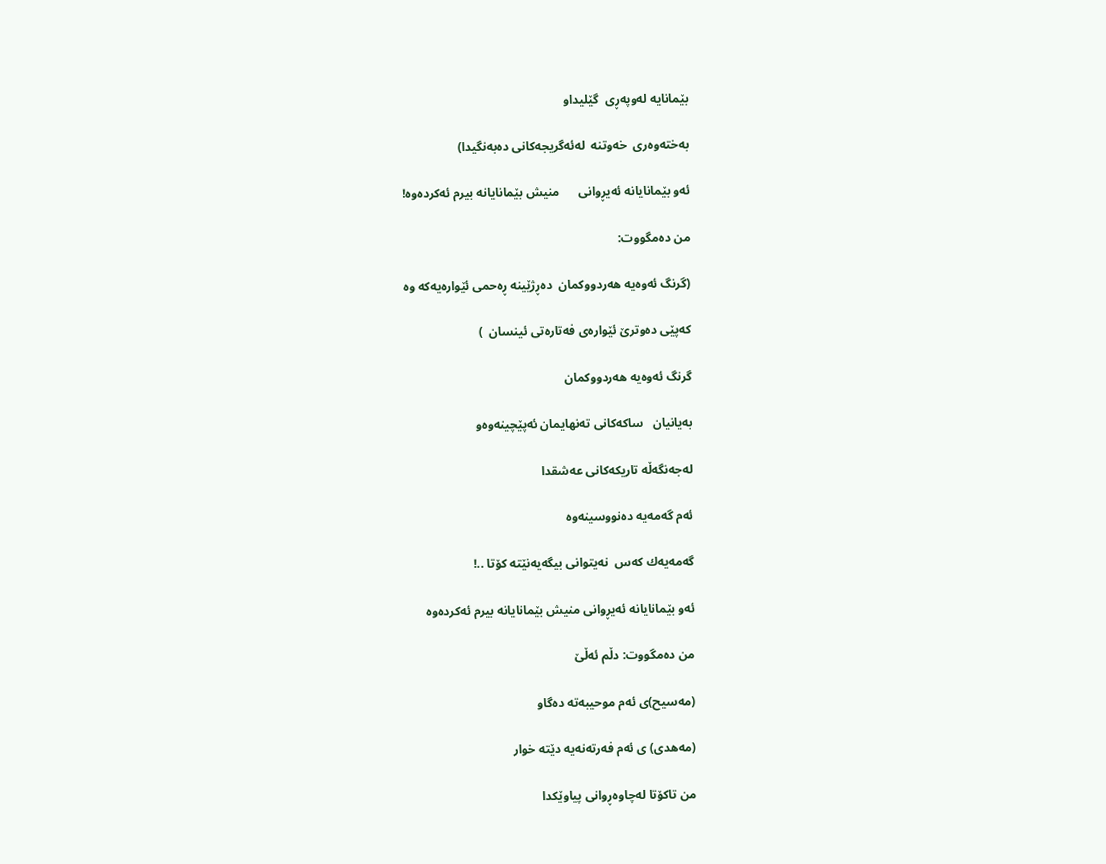بێمانایه‌ له‌وپه‌ڕی  گێلیداو

به‌خته‌وه‌ری  خه‌وتنه‌  له‌ئه‌گریجه‌كانی ده‌به‌نگیدا)

ئه‌و بێمانایانه‌ ئه‌یڕوانی      منیش بێمانایانه‌ بیرم ئه‌كرده‌وه‌!

من ده‌مگووت:

(گرنگ ئه‌وه‌یه‌ هه‌ردووكمان  ده‌ڕژێینه‌ ڕه‌حمی ئێواره‌یه‌كه‌ وه‌

كه‌پێی ده‌وترێ ئێواره‌ی فه‌تاره‌تی ئینسان  )

گرنگ ئه‌وه‌یه‌ هه‌ردووكمان

به‌یانیان   ساكه‌كانی ته‌نهایمان ئه‌پێچینه‌وه‌و

له‌جه‌نگه‌ڵه‌ تاریكه‌كانی عه‌شقدا

ئه‌م گه‌مه‌یه‌ ده‌نووسینه‌وه‌

گه‌مه‌یه‌ك كه‌س  نه‌یتوانی بیگه‌یه‌نێته‌ كۆتا ..!

ئه‌و بێمانایانه‌ ئه‌یڕوانی منیش بێمانایانه‌ بیرم ئه‌كرده‌وه‌

من ده‌مگووت: دڵم ئه‌ڵێ

(مه‌سیح)ی ئه‌م موحیبه‌ته‌ ده‌گاو

(مه‌هدی) ی ئه‌م فه‌رته‌نه‌یه‌ دێته‌ خوار

من تاكۆتا له‌چاوه‌ڕوانی پیاوێكدا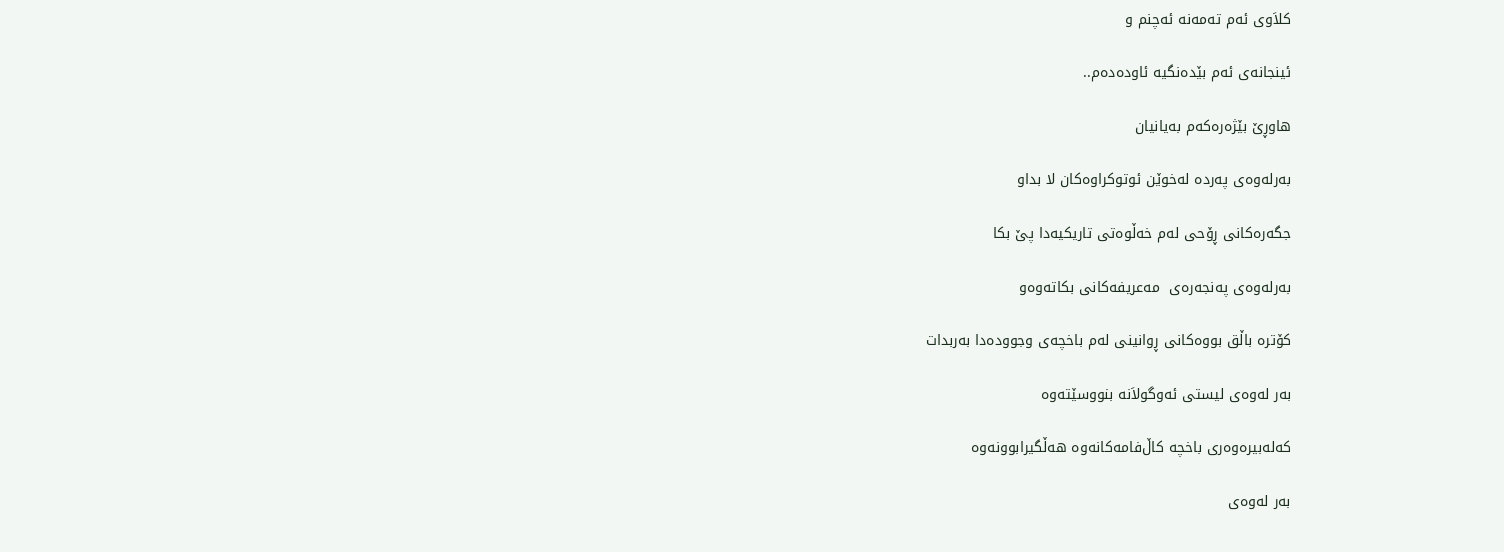كلاَوی ئه‌م ته‌مه‌نه‌ ئه‌چنم و

ئینجانه‌ی ئه‌م بێده‌نگیه‌ ئاوده‌ده‌م..

هاوڕێ بێژه‌ره‌كه‌م به‌یانیان

به‌رله‌وه‌ی په‌رده‌ له‌خوێن ئوتوكراوه‌كان لا بداو

جگه‌ره‌كانی ڕۆحی له‌م خه‌ڵوه‌تی تاریكیه‌دا پێ بكا

به‌رله‌وه‌ی په‌نجه‌ره‌ی  مه‌عریفه‌كانی بكاته‌وه‌و

كۆتره‌ باڵق بووه‌كانی ڕوانینی له‌م باخچه‌ی وجووده‌دا به‌ربدات

به‌ر له‌وه‌ی لیستی ئه‌وگولاَنه ‌بنووسێته‌وه‌

كه‌له‌بیره‌وه‌ری باخچه‌ كاڵ‌فامه‌كانه‌وه‌ هه‌ڵگیرابوونه‌وه‌

به‌ر له‌وه‌ی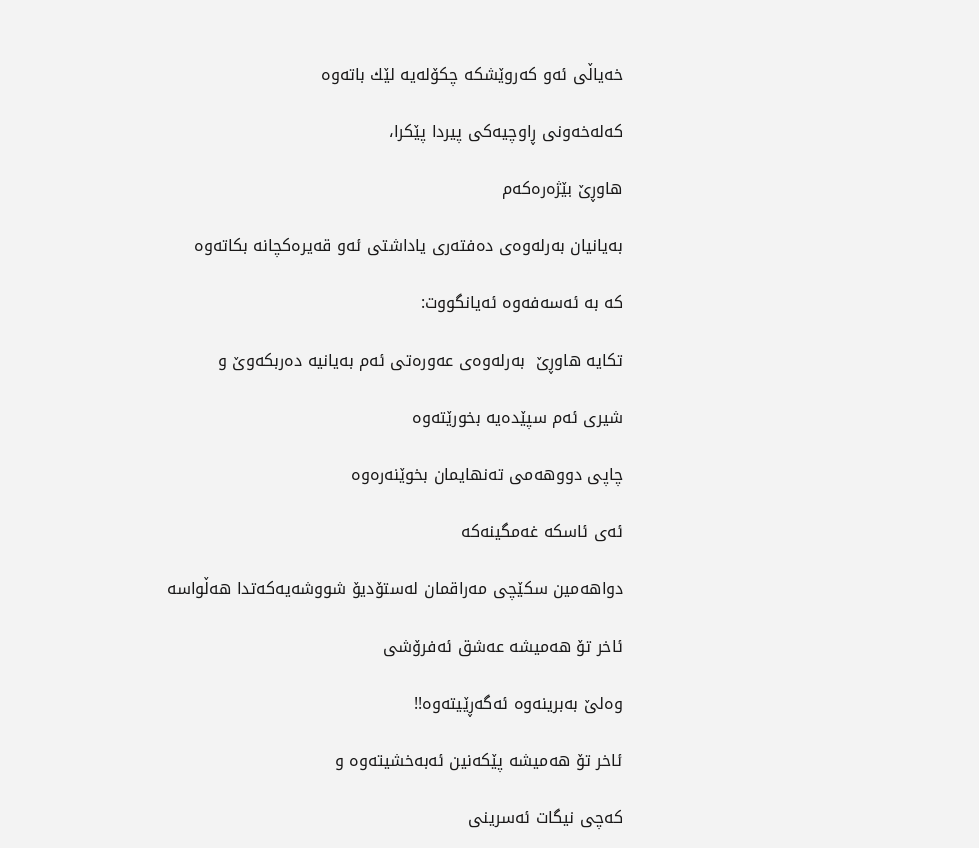خه‌یاڵی ئه‌و كه‌روێشكه‌ چكۆله‌یه‌ لێك باته‌وه‌

كه‌له‌خه‌ونی ڕاوچیه‌كی پیردا پێكرا،

هاوڕێ بێژه‌ره‌كه‌م

به‌یانیان به‌رله‌وه‌ی ده‌فته‌ری یاداشتی ئه‌و قه‌یره‌كچانه ‌بكاته‌وه‌

كه ‌به ‌ئه‌سه‌فه‌وه‌ ئه‌یانگووت:

تكایه‌ هاوڕێ  به‌رله‌وه‌ی عه‌وره‌تی ئه‌م به‌یانیه‌ ده‌ربكه‌وێ و

شیری ئه‌م سپێده‌یه‌ بخورێته‌وه‌

چاپی دووهه‌می ته‌نهایمان بخوێنه‌ره‌وه‌

ئه‌ی ئاسكه‌ غه‌مگینه‌كه‌

دواهه‌مین سكێچی مه‌راقمان له‌ستۆدیۆ شووشه‌یه‌كه‌تدا هه‌ڵواسه‌

ئاخر تۆ هه‌میشه‌ عه‌شق ئه‌فرۆشی

وه‌لێ به‌برینه‌وه‌ ئه‌گه‌ڕێیته‌وه‌!!

ئاخر تۆ هه‌میشه‌ پێكه‌نین ئه‌به‌خشیته‌وه‌ و

كه‌چی نیگات ئه‌سرینی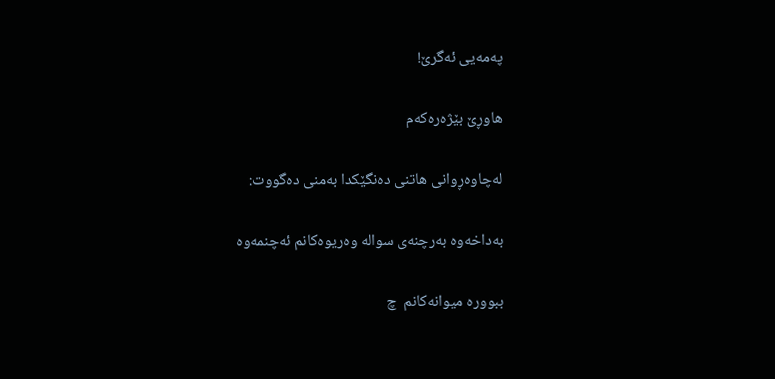په‌مه‌یی ئه‌گرێ!

هاوڕێ بێژه‌ره‌كه‌م

له‌چاوه‌ڕوانی هاتنی ده‌نگێكدا به‌منی ده‌گووت:

به‌داخه‌وه‌ به‌رچنه‌ی سواله‌ وه‌ریوه‌كانم ئه‌چنمه‌وه‌

ببووره‌ میوانه‌كانم  چ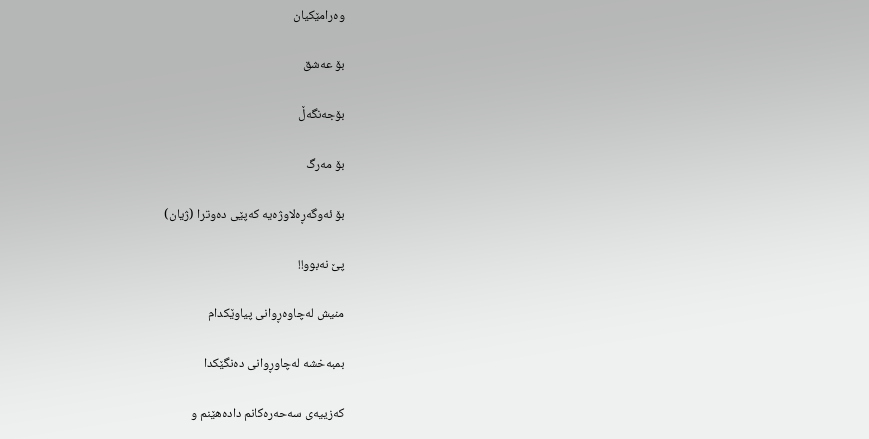وه‌رامێكیان

بۆ عه‌شق

بۆجه‌نگه‌ڵ

بۆ مه‌رگ

بۆ ئه‌وگه‌ڕه‌لاوژه‌یه‌ كه‌پێی ده‌وترا (ژیان)

پێ نه‌بوو!!

منیش له‌چاوه‌ڕوانی پیاوێكدام

بمبه‌خشه‌ له‌چاوڕوانی ده‌نگێكدا

كه‌زییه‌ی سه‌حه‌ره‌كانم داده‌هێنم و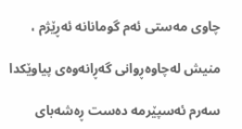چاوی مه‌ستی ئه‌م گومانانه‌ ئه‌ڕێژم ،

منیش له‌چاوه‌ڕوانی گه‌ڕانه‌وه‌ی پیاوێكدا

سه‌رم ئه‌سپێرمه‌ ده‌ست ڕه‌شه‌بای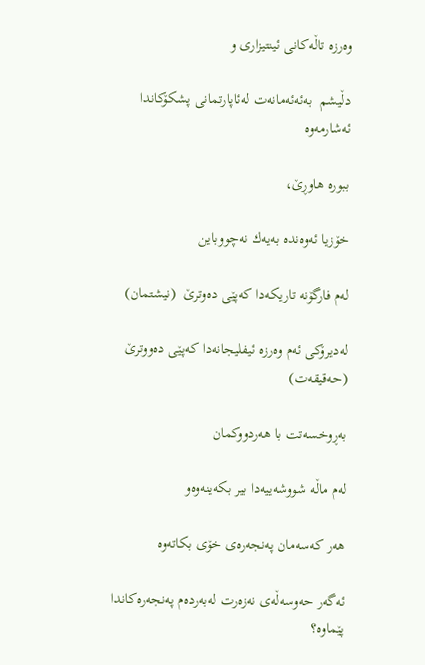وه‌رزه‌ تاڵه‌كانی ئینتیزاری و

دڵیشم  به‌ئه‌ئه‌مانه‌ت له‌ئاپارتمانی پشكۆكاندا ئه‌شارمه‌وه‌

ببوره‌ هاوڕێ،

خۆزیا ئه‌وه‌نده‌ به‌یه‌ك نه‌چووباین

له‌م فارگۆنه‌ تاریكه‌دا كه‌پێی ده‌وترێ  (نیشتمان)

له‌دیرۆكی ئه‌م وه‌رزه‌ ئیفلیجانه‌دا كه‌پێی ده‌ووترێ (حه‌قیقه‌ت)

به‌ڕوخسه‌تت با هه‌ردووكمان

له‌م ماڵه‌ شووشه‌ییه‌دا بیر بكه‌ینه‌وه‌و

هه‌ر كه‌سه‌مان په‌نجه‌ره‌ی خۆی بكاته‌وه‌

ئه‌گه‌ر حه‌وسه‌ڵه‌ی نه‌زه‌رت له‌به‌رده‌م په‌نجه‌ره‌كاندا پێماوه‌؟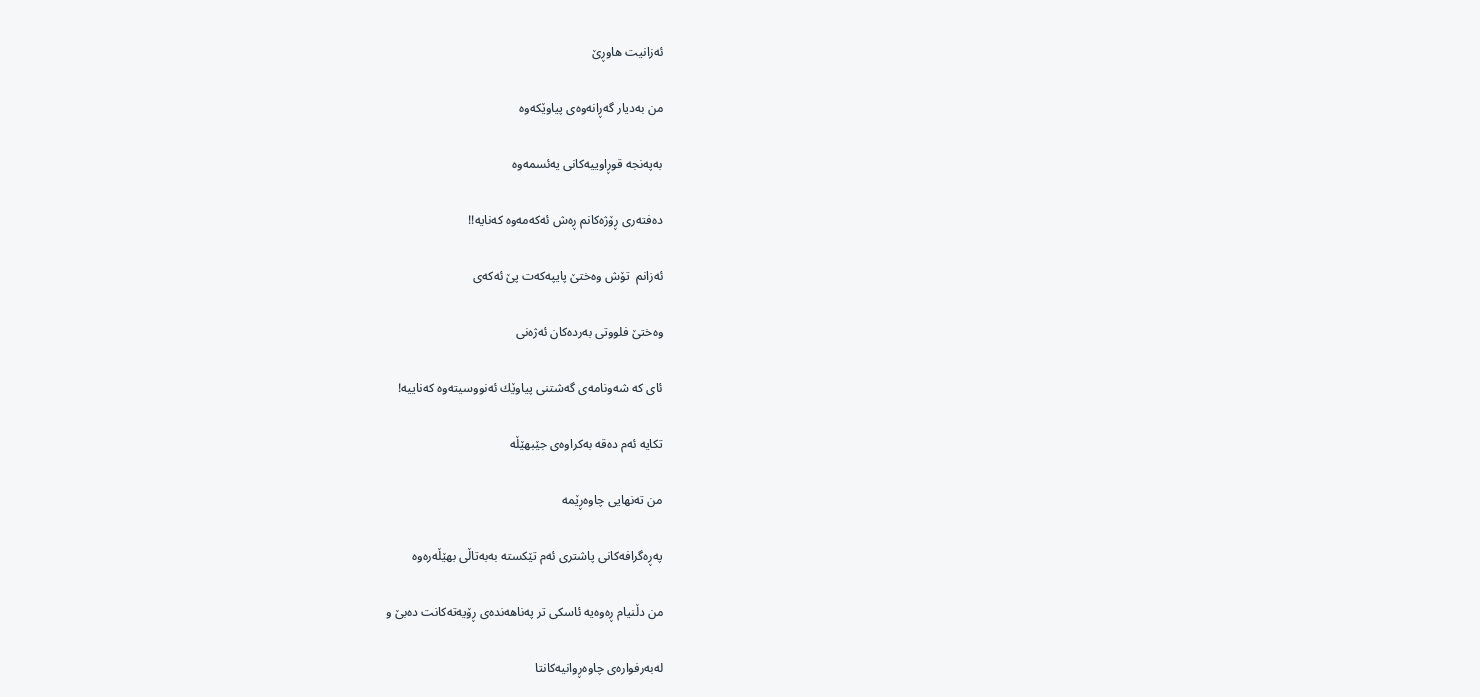ئه‌زانیت هاوڕێ

من به‌دیار گه‌ڕانه‌وه‌ی پیاوێكه‌وه‌

به‌په‌نجه‌ قوڕاوییه‌كانی یه‌ئسمه‌وه‌

ده‌فته‌ری ڕۆژه‌كانم ڕه‌ش ئه‌كه‌مه‌وه‌ كه‌نایه‌!!

ئه‌زانم  تۆش وه‌ختێ پایپه‌كه‌ت پێ ئه‌كه‌ی

وه‌ختێ فلووتی به‌رده‌كان ئه‌ژه‌نی

ئای كه ‌شه‌ونامه‌ی گه‌شتنی پیاوێك ئه‌نووسیته‌وه‌ كه‌ناییه‌!

تكایه‌ ئه‌م ده‌قه‌ به‌كراوه‌ی جێبهێڵه‌

من ته‌نهایی چاوه‌ڕێمه‌

په‌ڕه‌گرافه‌كانی پاشتری ئه‌م تێكسته‌ به‌به‌تاڵی بهێڵه‌ره‌وه‌

من دڵنیام ڕه‌وه‌یه‌ ئاسكی تر په‌ناهه‌نده‌ی ڕۆیه‌ته‌كانت ده‌بێ و

له‌به‌رفواره‌ی چاوه‌ڕوانیه‌كانتا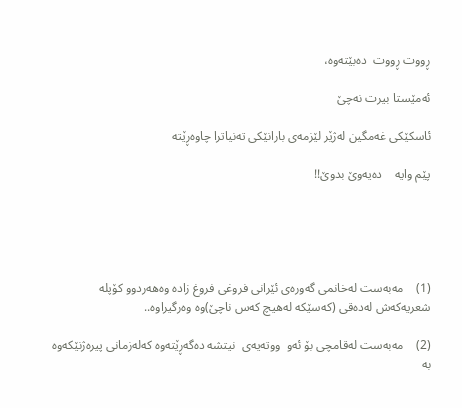ڕووت ڕووت  ده‌بێته‌وه‌،

ئه‌مێستا بیرت نه‌چێ

ئاسكێكی غه‌مگین له‌ژێر لێزمه‌ی بارانێكی ته‌نیاترا چاوه‌ڕێته‌

پێم وایه‌    ده‌یه‌وێ بدوێ!!





(1)    مه‌به‌ست له‌خانمی گه‌وره‌ی ئێرانی فروغی فروغ زاده‌ وه‌هه‌ردوو كۆپله‌ شعریه‌كه‌ش له‌ده‌قی (كه‌سێكه‌ له‌هیچ كه‌س ناچێ)وه‌ وه‌رگیراوه‌..

(2)    مه‌به‌ست له‌قامچی بۆ ئه‌و  ووته‌یه‌ی  نیتشه‌ ده‌گه‌ڕێته‌وه‌ كه‌له‌زمانی پیره‌ژنێكه‌وه‌ به‌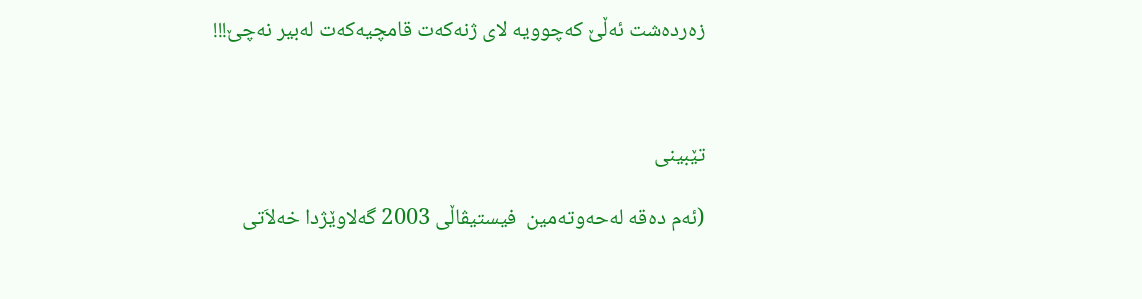زه‌رده‌شت ئه‌ڵێ كه‌چوویه‌ لای ژنه‌كه‌ت قامچیه‌كه‌ت له‌بیر نه‌چێ!!!



تێبینی

(ئه‌م ده‌قه‌ له‌حه‌وته‌مین  فیستیڤاڵی 2003 گه‌لاوێژدا خه‌لاَتی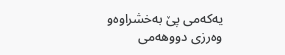یه‌كه‌می پێ به‌خشراوه‌و وه‌رزی دووهه‌می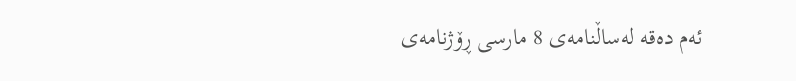ئه‌م ده‌قه‌ له‌ساڵنامه‌ی 8 مارسی ڕۆژنامه‌ی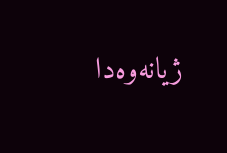ژیانه‌وه‌دا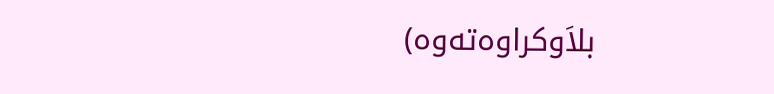بلاَوكراوه‌ته‌وه‌)